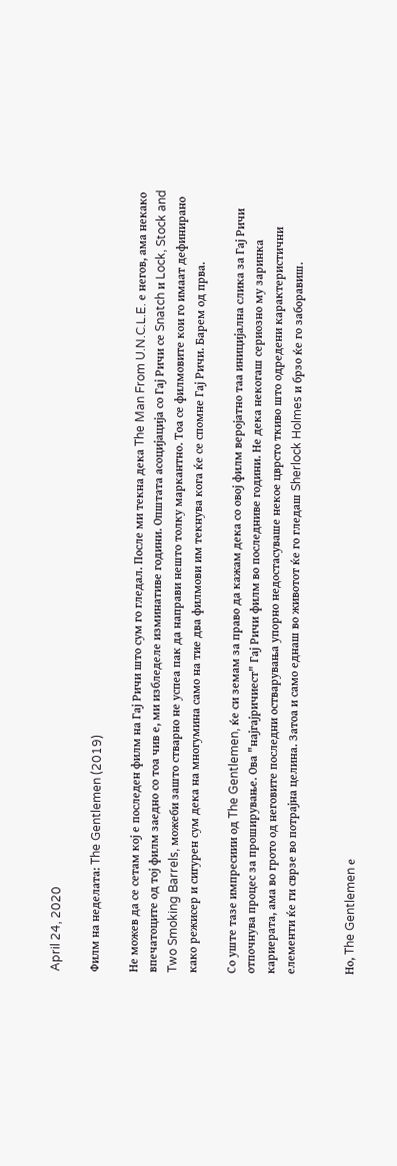April 24, 2020

Филм на неделата: The Gentlemen (2019)

Не можев да се сетам кој е последен филм на Гај Ричи што сум го гледал. После ми текна дека The Man From U.N.C.L.E. е негов, ама некако впечатоците од тој филм заедно со тоа чив е, ми избледеле изминативе години. Општата асоцијација со Гај Ричи се Snatch и Lock, Stock and Two Smoking Barrels, можеби зашто стварно не успеа пак да направи нешто толку маркантно. Тоа се филмовите кои го имаат дефинирано како режисер и сигурен сум дека на многумина само на тие два филмови им текнува кога ќе се спомне Гај Ричи. Барем од прва.

Со уште тазе импресиии од The Gentlemen, ќе си земам за право да кажам дека со овој филм веројатно таа иницијална слика за Гај Ричи отпочнува процес за проширување. Ова "најгајричиест" Гај Ричи филм во последниве години. Не дека некогаш сериозно му заринка кариерата, ама во грото од неговите последни остварувања упорно недостасуваше некое цврсто ткиво што одредени карактеристични елементи ќе ги сврзе во потрајна целина. Затоа и само еднаш во животот ќе го гледаш Sherlock Holmes и брзо ќе го заборавиш.


Но, The Gentlemen е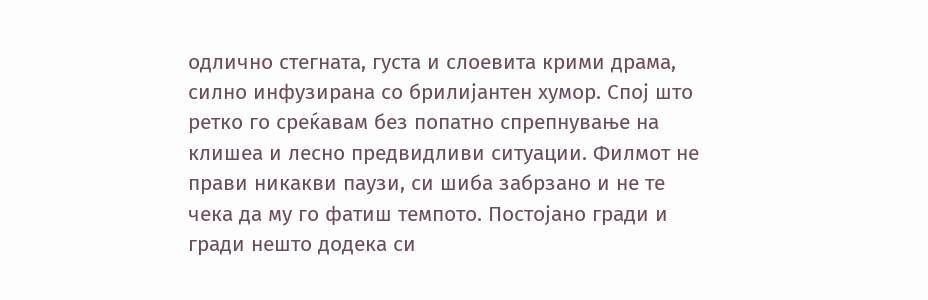одлично стегнатa, густa и слоевитa крими драма, силно инфузирана со брилијантен хумор. Спој што ретко го среќавам без попатно спрепнување на клишеа и лесно предвидливи ситуации. Филмот не прави никакви паузи, си шиба забрзано и не те чека да му го фатиш темпото. Постојано гради и гради нешто додека си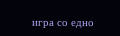игра со едно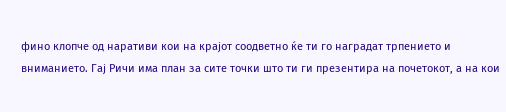фино клопче од наративи кои на крајот соодветно ќе ти го наградат трпението и вниманието. Гај Ричи има план за сите точки што ти ги презентира на почетокот, а на кои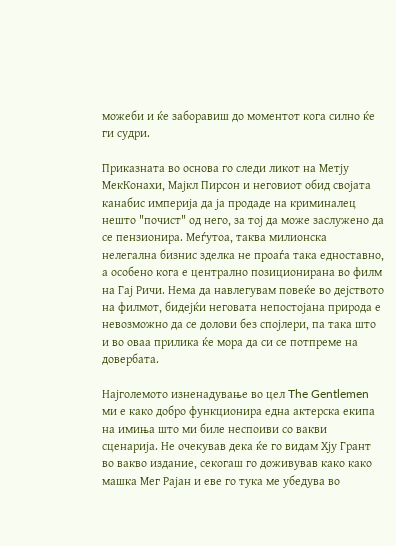можеби и ќе заборавиш до моментот кога силно ќе ги судри.

Приказната во основа го следи ликот на Метју МекКонахи, Мајкл Пирсон и неговиот обид својата канабис империја да ја продаде на криминалец нешто "почист" од него, за тој да може заслужено да се пензионира. Меѓутоа, таква милионска нелегална бизнис зделка не проаѓа така едноставно, а особено кога е централно позиционирана во филм на Гај Ричи. Нема да навлегувам повеќе во дејството на филмот, бидејќи неговата непостојана природа е невозможно да се долови без спојлери, па така што и во оваа прилика ќе мора да си се потпреме на довербата.

Најголемото изненадување во цел The Gentlemen ми е како добро функционира една актерска екипа на имиња што ми биле неспоиви со вакви сценарија. Не очекував дека ќе го видам Хју Грант во вакво издание, секогаш го доживував како како машка Мег Рајан и еве го тука ме убедува во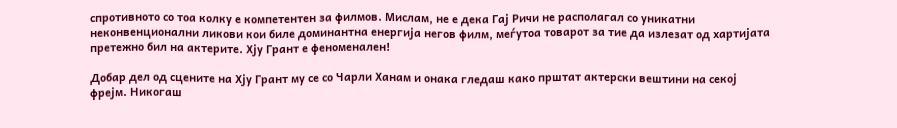спротивното со тоа колку е компетентен за филмов. Мислам, не е дека Гај Ричи не располагал со уникатни неконвенционални ликови кои биле доминантна енергија негов филм, меѓутоа товарот за тие да излезат од хартијата претежно бил на актерите. Хју Грант е феноменален!

Добар дел од сцените на Хју Грант му се со Чарли Ханам и онака гледаш како прштат актерски вештини на секој фрејм. Никогаш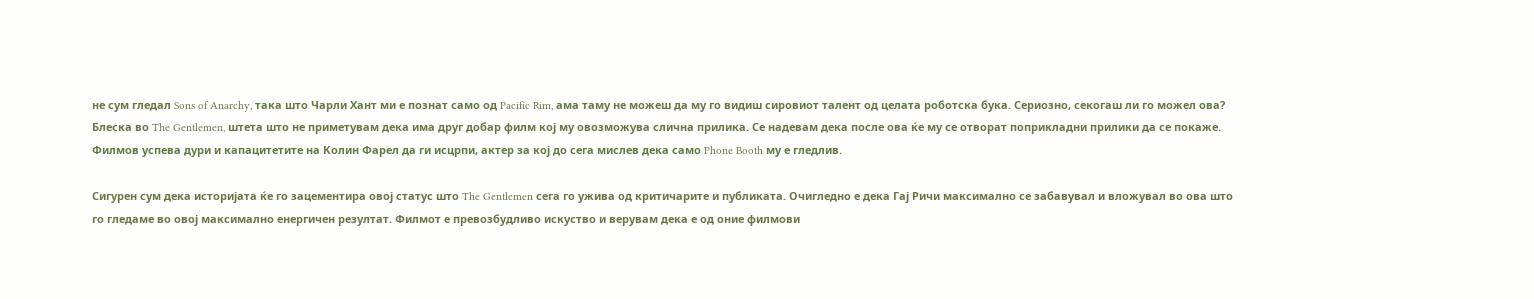не сум гледал Sons of Anarchy, така што Чарли Хант ми е познат само од Pacific Rim, ама таму не можеш да му го видиш сировиот талент од целата роботска бука. Сериозно, секогаш ли го можел ова? Блеска во The Gentlemen, штета што не приметувам дека има друг добар филм кој му овозможува слична прилика. Се надевам дека после ова ќе му се отворат поприкладни прилики да се покаже. Филмов успева дури и капацитетите на Колин Фарел да ги исцрпи, актер за кој до сега мислев дека само Phone Booth му е гледлив.

Сигурен сум дека историјата ќе го зацементира овој статус што The Gentlemen сега го ужива од критичарите и публиката. Очигледно е дека Гај Ричи максимално се забавувал и вложувал во ова што го гледаме во овој максимално енергичен резултат. Филмот е превозбудливо искуство и верувам дека е од оние филмови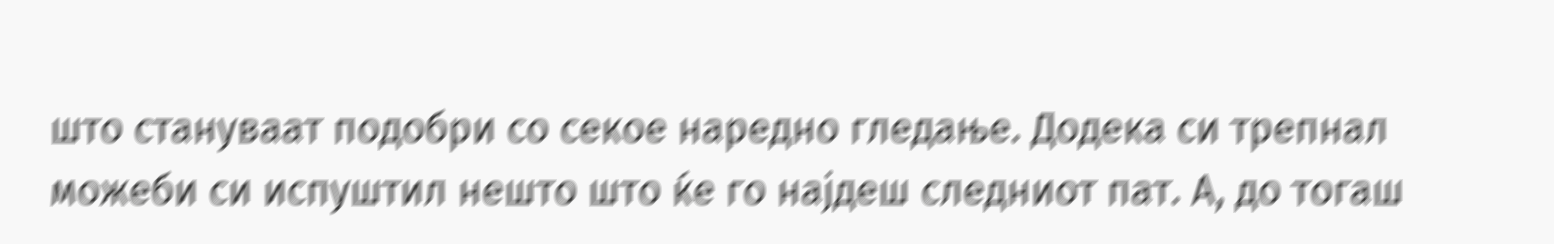што стануваат подобри со секое наредно гледање. Додека си трепнал можеби си испуштил нешто што ќе го најдеш следниот пат. А, до тогаш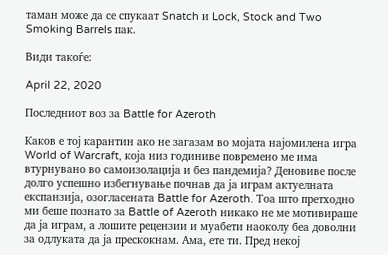таман може да се спукаат Snatch и Lock, Stock and Two Smoking Barrels пак.

Види такоѓе:

April 22, 2020

Последниот воз за Battle for Azeroth

Каков е тој карантин ако не загазам во мојата најомилена игра World of Warcraft, која низ годиниве повремено ме има втурнувано во самоизолација и без пандемија? Деновиве после долго успешно избегнување почнав да ја играм актуелната експанзија, озогласената Battle for Azeroth. Тоа што претходно ми беше познато за Battle of Azeroth никако не ме мотивираше да ја играм, а лошите рецензии и муабети наоколу беа доволни за одлуката да ја прескокнам. Ама, ете ти. Пред некој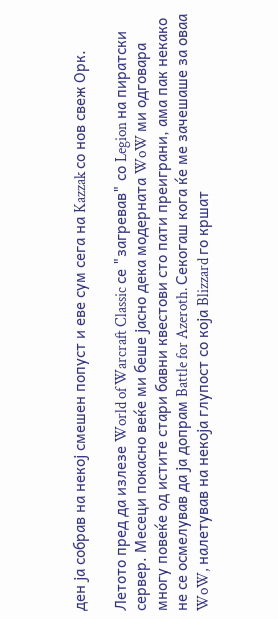ден ја собрав на некој смешен попуст и еве сум сега на Kazzak со нов свеж Орк.

Летото пред да излезе World of Warcraft Classic се "загревав" со Legion на пиратски сервер. Месеци покасно веќе ми беше јасно дека модерната WoW ми одговара многу повеќе од истите стари бавни квестови сто пати преиграни, ама пак некако не се осмелував да ја допрам Battle for Azeroth. Секогаш кога ќе ме зачешаше за оваа WoW, налетував на некоја глупост со која Blizzard го кршат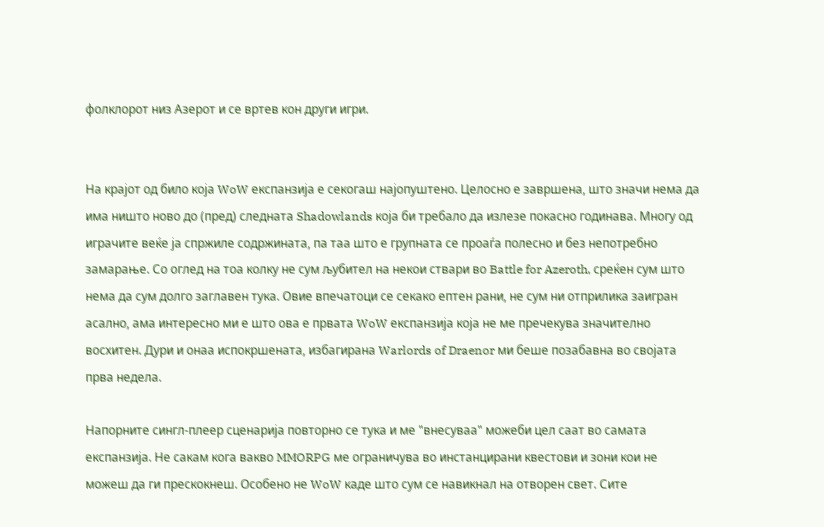фолклорот низ Азерот и се вртев кон други игри.


На крајот од било која WoW експанзија е секогаш најопуштено. Целосно е завршена, што значи нема да има ништо ново до (пред) следната Shadowlands која би требало да излезе покасно годинава. Многу од играчите веќе ја спржиле содржината, па таа што е групната се проаѓа полесно и без непотребно замарање. Со оглед на тоа колку не сум љубител на некои ствари во Battle for Azeroth, среќен сум што нема да сум долго заглавен тука. Овие впечатоци се секако ептен рани, не сум ни отприлика заигран асално, ама интересно ми е што ова е првата WoW експанзија која не ме пречекува значително восхитен. Дури и онаа испокршената, избагирана Warlords of Draenor ми беше позабавна во својата прва недела.

Напорните сингл-плеер сценарија повторно се тука и ме "внесуваа" можеби цел саат во самата експанзија. Не сакам кога вакво MMORPG ме ограничува во инстанцирани квестови и зони кои не можеш да ги прескокнеш. Особено не WoW каде што сум се навикнал на отворен свет. Сите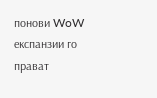понови WoW експанзии го прават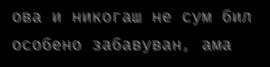ова и никогаш не сум бил особено забавуван, ама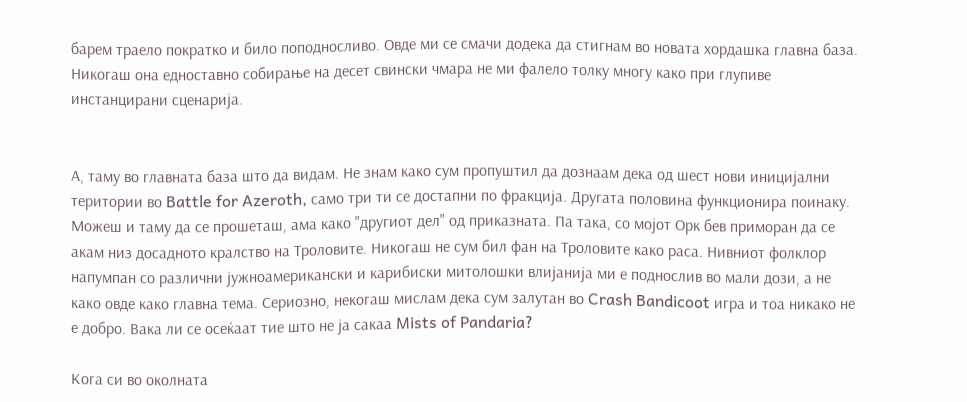барем траело пократко и било поподносливо. Овде ми се смачи додека да стигнам во новата хордашка главна база. Никогаш она едноставно собирање на десет свински чмара не ми фалело толку многу како при глупиве инстанцирани сценарија.


А, таму во главната база што да видам. Не знам како сум пропуштил да дознаам дека од шест нови иницијални територии во Battle for Azeroth, само три ти се достапни по фракција. Другата половина функционира поинаку. Можеш и таму да се прошеташ, ама како "другиот дел" од приказната. Па така, со мојот Орк бев приморан да се акам низ досадното кралство на Троловите. Никогаш не сум бил фан на Троловите како раса. Нивниот фолклор напумпан со различни јужноамерикански и карибиски митолошки влијанија ми е поднослив во мали дози, а не како овде како главна тема. Сериозно, некогаш мислам дека сум залутан во Crash Bandicoot игра и тоа никако не е добро. Вака ли се осеќаат тие што не ја сакаа Mists of Pandaria?

Кога си во околната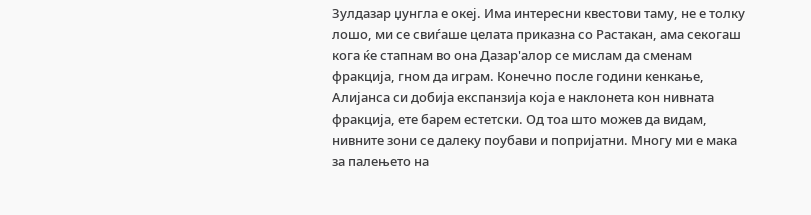Зулдазар џунгла е океј. Има интересни квестови таму, не е толку лошо, ми се свиѓаше целата приказна со Растакан, ама секогаш кога ќе стапнам во она Дазар'алор се мислам да сменам фракција, гном да играм. Конечно после години кенкање, Алијанса си добија експанзија која е наклонета кон нивната фракција, ете барем естетски. Од тоа што можев да видам, нивните зони се далеку поубави и попријатни. Многу ми е мака за палењето на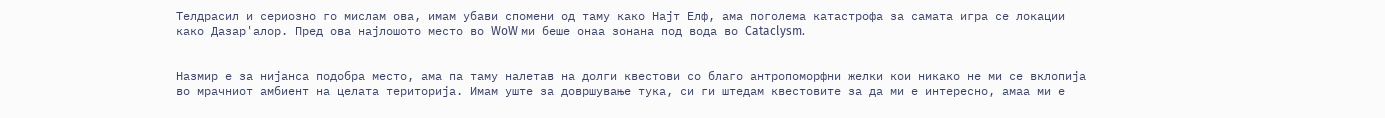Телдрасил и сериозно го мислам ова, имам убави спомени од таму како Најт Елф, ама поголема катастрофа за самата игра се локации како Дазар'алор. Пред ова најлошото место во WoW ми беше онаа зонана под вода во Cataclysm.


Назмир е за нијанса подобра место, ама па таму налетав на долги квестови со благо антропоморфни желки кои никако не ми се вклопија во мрачниот амбиент на целата територија. Имам уште за довршување тука, си ги штедам квестовите за да ми е интересно, амаа ми е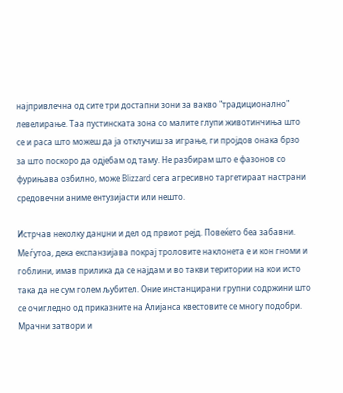најпривлечна од сите три достапни зони за вакво "традиционално" левелирање. Таа пустинската зона со малите глупи животинчиња што се и раса што можеш да ја отклучиш за играње, ги пројдов онака брзо за што поскоро да одјебам од таму. Не разбирам што е фазонов со фурињава озбилно, може Blizzard сега агресивно таргетираат настрани средовечни аниме ентузијасти или нешто.

Истрчав неколку данџни и дел од првиот рејд. Повеќето беа забавни. Meѓутоа, дека експанзијава покрај троловите наклонета е и кон гноми и гоблини, имав прилика да се најдам и во такви територии на кои исто така да не сум голем љубител. Оние инстанцирани групни содржини што се очигледно од приказните на Алијанса квестовите се многу подобри. Мрачни затвори и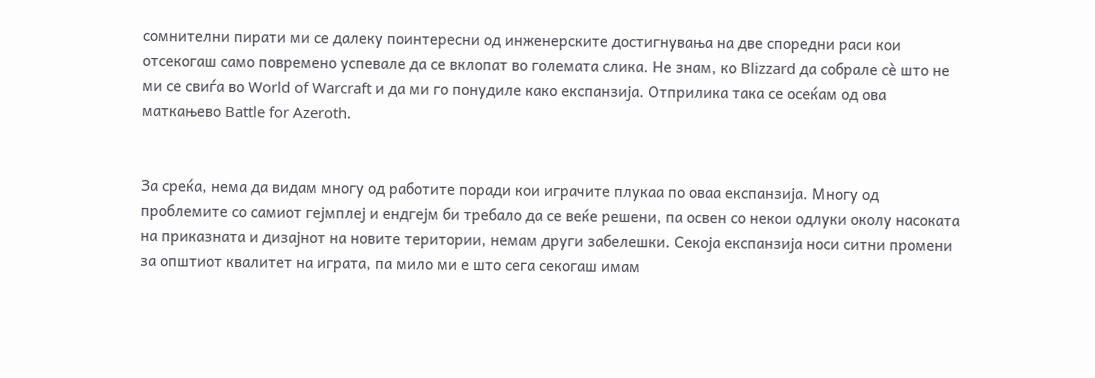сомнителни пирати ми се далеку поинтересни од инженерските достигнувања на две споредни раси кои отсекогаш само повремено успевале да се вклопат во големата слика. Не знам, ко Blizzard да собрале сè што не ми се свиѓа во World of Warcraft и да ми го понудиле како експанзија. Отприлика така се осеќам од ова маткањево Battle for Azeroth.


За среќа, нема да видам многу од работите поради кои играчите плукаа по оваа експанзија. Многу од проблемите со самиот гејмплеј и ендгејм би требало да се веќе решени, па освен со некои одлуки околу насоката на приказната и дизајнот на новите територии, немам други забелешки. Секоја експанзија носи ситни промени за општиот квалитет на играта, па мило ми е што сега секогаш имам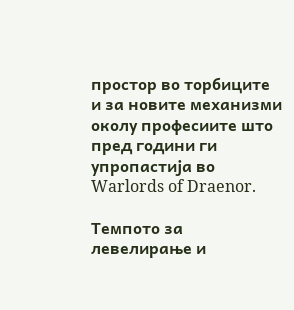простор во торбиците и за новите механизми околу професиите што пред години ги упропастија во Warlords of Draenor.

Темпото за левелирање и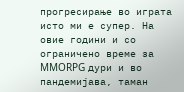прогресирање во играта исто ми е супер. На овие години и со ограничено време за MMORPG дури и во пандемијава, таман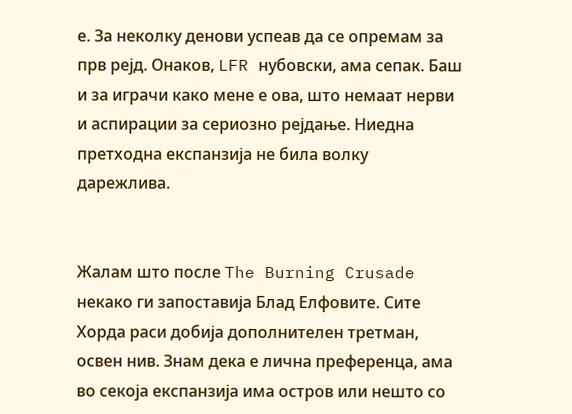е. За неколку денови успеав да се опремам за прв рејд. Онаков, LFR нубовски, ама сепак. Баш и за играчи како мене е ова, што немаат нерви и аспирации за сериозно рејдање. Ниедна претходна експанзија не била волку дарежлива.


Жалам што после The Burning Crusade некако ги запоставија Блад Елфовите. Сите Хорда раси добија дополнителен третман, освен нив. Знам дека е лична преференца, ама во секоја експанзија има остров или нешто со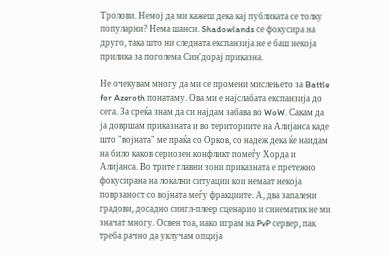Тролови. Немој да ми кажеш дека кај публиката се толку популарни? Нема шанси. Shadowlands се фокусира на друго, така што ни следната експанзија не е баш некоја прилика за поголема Син'дорај приказна.

Не очекувам многу да ми се промени мислењето за Battle for Azeroth понатаму. Ова ми е најслабата експанзија до сега. За среќа знам да си најдам забава во WoW. Сакам да ја довршам приказната и во териториите на Алијанса каде што "војната" ме праќа со Орков, со надеж дека ќе наидам на било каков сериозен конфликт помеѓу Хорда и Алијанса. Во трите главни зони приказната е претежно фокусирана на локални ситуации кои немаат некоја поврзаност со војната меѓу фракциите. А, два запалени градови, досадно сингл-плеер сценарио и синематик не ми значат многу. Освен тоа, иако играм на PvP сервер, пак треба рачно да уклучам опција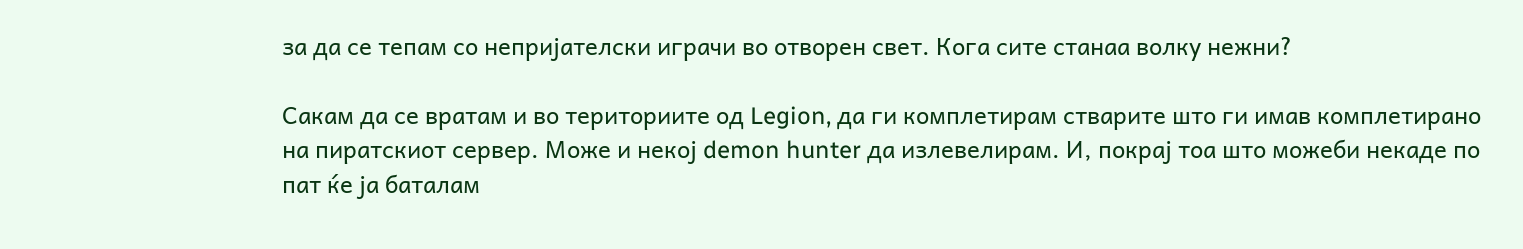за да се тепам со непријателски играчи во отворен свет. Кога сите станаа волку нежни?

Сакам да се вратам и во териториите од Legion, да ги комплетирам стварите што ги имав комплетирано на пиратскиот сервер. Може и некој demon hunter да излевелирам. И, покрај тоа што можеби некаде по пат ќе ја баталам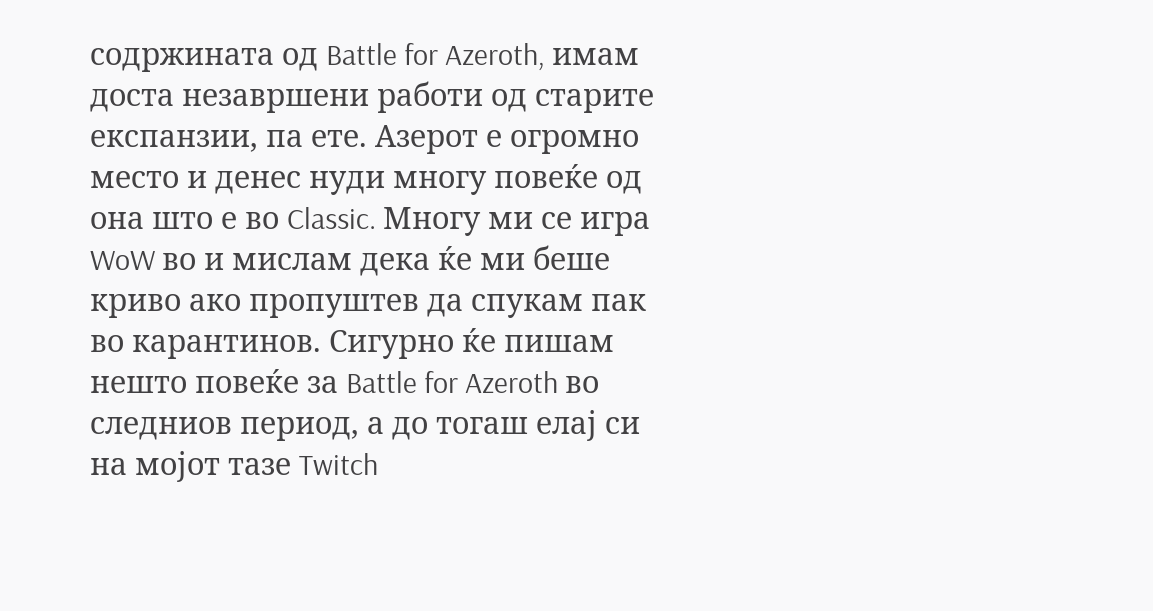содржината од Battle for Azeroth, имам доста незавршени работи од старите експанзии, па ете. Азерот е огромно место и денес нуди многу повеќе од она што е во Classic. Многу ми се игра WoW во и мислам дека ќе ми беше криво ако пропуштев да спукам пак во карантинов. Сигурно ќе пишам нешто повеќе за Battle for Azeroth во следниов период, а до тогаш елај си на мојот тазе Twitch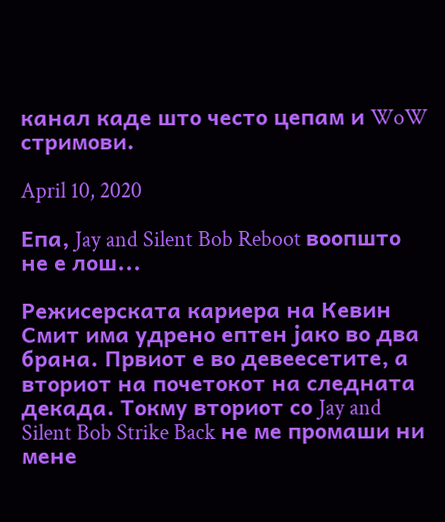канал каде што често цепам и WoW стримови.

April 10, 2020

Епа, Jay and Silent Bob Reboot воопшто не е лош...

Режисерската кариера на Кевин Смит има удрено ептен јако во два брана. Првиот е во девеесетите, а вториот на почетокот на следната декада. Токму вториот со Jay and Silent Bob Strike Back не ме промаши ни мене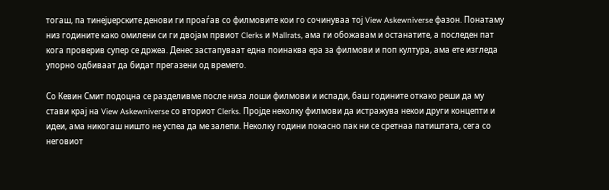тогаш, па тинејџерските денови ги проаѓав со филмовите кои го сочинуваа тој View Askewniverse фазон. Понатаму низ годините како омилени си ги двојам првиот Clerks и Mallrats, ама ги обожавам и останатите, а последен пат кога проверив супер се држеа. Денес застапуваат една поинаква ера за филмови и поп култура, ама ете изгледа упорно одбиваат да бидат прегазени од времето.

Со Кевин Смит подоцна се разделивме после низа лоши филмови и испади, баш годините откако реши да му стави крај на View Askewniverse со вториот Clerks. Пројде неколку филмови да истражува некои други концепти и идеи, ама никогаш ништо не успеа да ме залепи. Неколку години покасно пак ни се сретнаа патиштата, сега со неговиот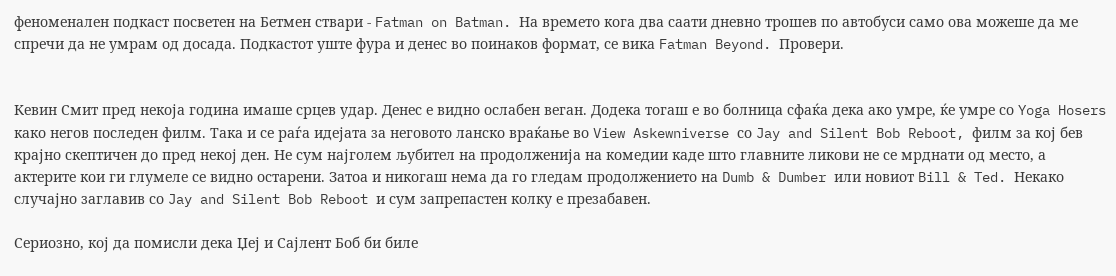феноменален подкаст посветен на Бетмен ствари - Fatman on Batman. На времето кога два саати дневно трошев по автобуси само ова можеше да ме спречи да не умрам од досада. Подкастот уште фура и денес во поинаков формат, се вика Fatman Beyond. Провери.


Кевин Смит пред некоја година имаше срцев удар. Денес е видно ослабен веган. Додека тогаш е во болница сфаќа дека ако умре, ќе умре со Yoga Hosers како негов последен филм. Така и се раѓа идејата за неговото ланско враќање во View Askewniverse со Jay and Silent Bob Reboot, филм за кој бев крајно скептичен до пред некој ден. Не сум најголем љубител на продолженија на комедии каде што главните ликови не се мрднати од место, а актерите кои ги глумеле се видно остарени. Затоа и никогаш нема да го гледам продолжението на Dumb & Dumber или новиот Bill & Ted. Некако случајно заглавив со Jay and Silent Bob Reboot и сум запрепастен колку е презабавен.

Сериозно, кој да помисли дека Џеј и Сајлент Боб би биле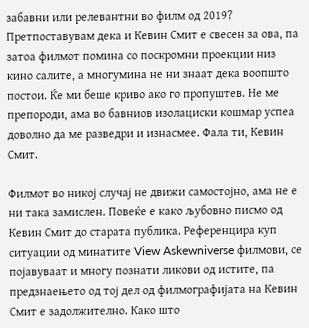забавни или релевантни во филм од 2019? Претпоставувам дека и Кевин Смит е свесен за ова, па затоа филмот помина со поскромни проекции низ кино салите, а многумина не ни знаат дека воопшто постои. Ќе ми беше криво ако го пропуштев. Не ме препороди, ама во бавниов изолациски кошмар успеа доволно да ме разведри и изнасмее. Фала ти, Кевин Смит.

Филмот во никој случај не движи самостојно, ама не е ни така замислен. Повеќе е како љубовно писмо од Кевин Смит до старата публика. Референцира куп ситуации од минатите View Askewniverse филмови, се појавуваат и многу познати ликови од истите, па предзнаењето од тој дел од филмографијата на Кевин Смит е задолжително. Како што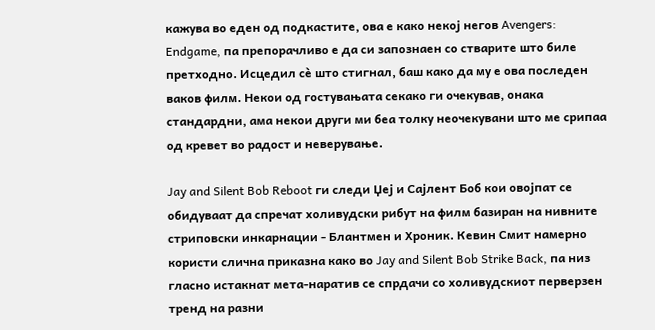кажува во еден од подкастите, ова е како некој негов Avengers: Endgame, па препорачливо е да си запознаен со стварите што биле претходно. Исцедил сè што стигнал, баш како да му е ова последен ваков филм. Некои од гостувањата секако ги очекував, онака стандардни, ама некои други ми беа толку неочекувани што ме срипаа од кревет во радост и неверување.

Jay and Silent Bob Reboot ги следи Џеј и Сајлент Боб кои овојпат се обидуваат да спречат холивудски рибут на филм базиран на нивните стриповски инкарнации - Блантмен и Хроник. Кевин Смит намерно користи слична приказна како во Jay and Silent Bob Strike Back, па низ гласно истакнат мета-наратив се спрдачи со холивудскиот перверзен тренд на разни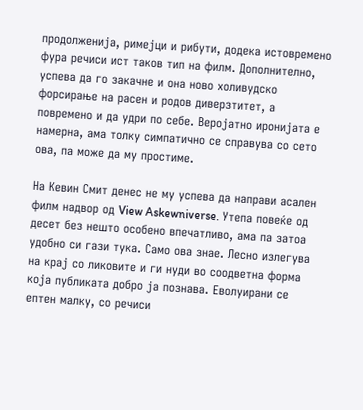продолженија, римејци и рибути, додека истовремено фура речиси ист таков тип на филм. Дополнително, успева да го закачне и она ново холивудско форсирање на расен и родов диверзтитет, а повремено и да удри по себе. Веројатно иронијата е намерна, ама толку симпатично се справува со сето ова, па може да му простиме.

На Кевин Смит денес не му успева да направи асален филм надвор од View Askewniverse. Утепа повеќе од десет без нешто особено впечатливо, ама па затоа удобно си гази тука. Само ова знае. Лесно излегува на крај со ликовите и ги нуди во соодветна форма која публиката добро ја познава. Еволуирани се ептен малку, со речиси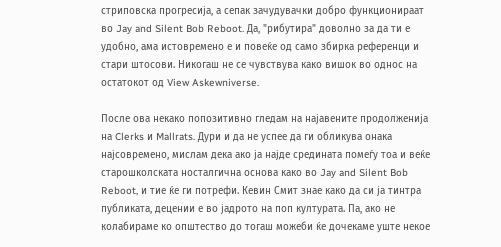стриповска прогресија, а сепак зачудувачки добро функционираат во Jay and Silent Bob Reboot. Да, "рибутира" доволно за да ти е удобно, ама истовремено е и повеќе од само збирка референци и стари штосови. Никогаш не се чувствува како вишок во однос на остатокот од View Askewniverse.

После ова некако попозитивно гледам на најавените продолженија на Clerks и Mallrats. Дури и да не успее да ги обликува онака најсовремено, мислам дека ако ја најде средината помеѓу тоа и веќе старошколската носталгична основа како во Jay and Silent Bob Reboot, и тие ќе ги потрефи. Кевин Смит знае како да си ја тинтра публиката, децении е во јадрото на поп културата. Па, ако не колабираме ко општество до тогаш можеби ќе дочекаме уште некое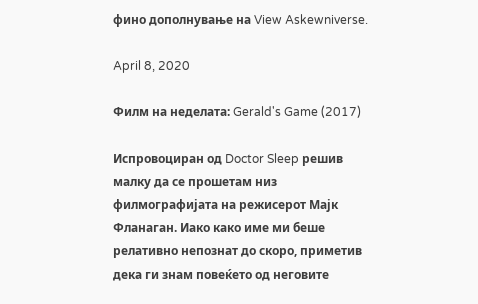фино дополнување на View Askewniverse.

April 8, 2020

Филм на неделата: Gerald's Game (2017)

Испровоциран од Doctor Sleep решив малку да се прошетам низ филмографијата на режисерот Мајк Фланаган. Иако како име ми беше релативно непознат до скоро, приметив дека ги знам повеќето од неговите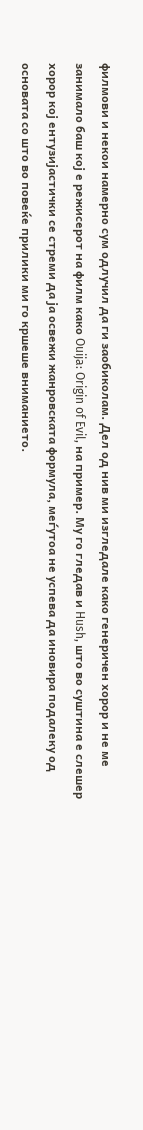филмови и некои намерно сум одлучил да ги заобиколам. Дел од нив ми изгледале како генеричен хорор и не ме занимало баш кој е режисерот на филм како Ouija: Origin of Evil, на пример. Му го гледав и Hush, што во суштина е слешер хорор кој ентузијастички се стреми да ја освежи жанровската формула, меѓутоа не успева да иновира подалеку од основата со што во повеќе прилики ми го кршеше вниманието.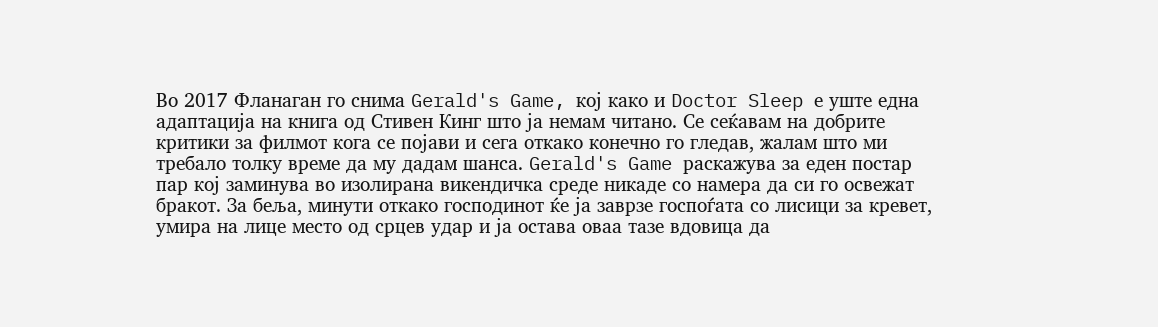Во 2017 Фланаган го снима Gerald's Game, кој како и Doctor Sleep е уште една адаптација на книга од Стивен Кинг што ја немам читано. Се сеќавам на добрите критики за филмот кога се појави и сега откако конечно го гледав, жалам што ми требало толку време да му дадам шанса. Gerald's Game раскажува за еден постар пар кој заминува во изолирана викендичка среде никаде со намера да си го освежат бракот. За беља, минути откако господинот ќе ја заврзе госпоѓата со лисици за кревет, умира на лице место од срцев удар и ја остава оваа тазе вдовица да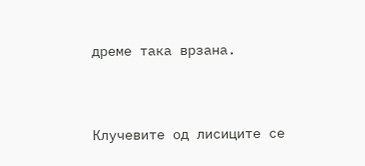дреме така врзана.


Клучевите од лисиците се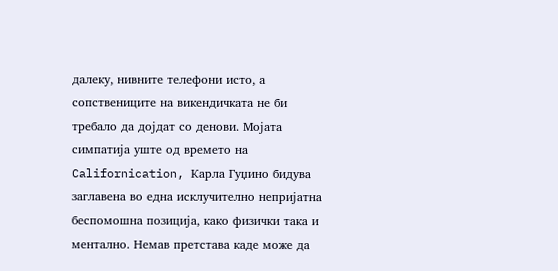далеку, нивните телефони исто, а сопствениците на викендичката не би требало да дојдат со денови. Мојата симпатија уште од времето на Californication, Карла Гуџино бидува заглавена во една исклучително непријатна беспомошна позиција, како физички така и ментално. Немав претстава каде може да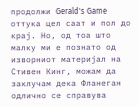продолжи Gerald's Game оттука цел саат и пол до крај. Но, од тоа што малку ми е познато од изворниот материјал на Стивен Кинг, можам да заклучам дека Фланеган одлично се справува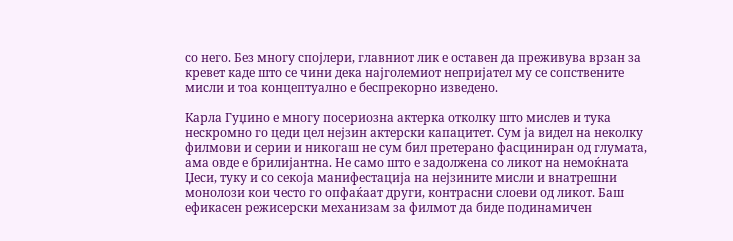со него. Без многу спојлери, главниот лик е оставен да преживува врзан за кревет каде што се чини дека најголемиот непријател му се сопствените мисли и тоа концептуално е беспрекорно изведено.

Карла Гуџино е многу посериозна актерка отколку што мислев и тука нескромно го цеди цел нејзин актерски капацитет. Сум ја видел на неколку филмови и серии и никогаш не сум бил претерано фасциниран од глумата, ама овде е брилијантна. Не само што е задолжена со ликот на немоќната Џеси, туку и со секоја манифестација на нејзините мисли и внатрешни монолози кои често го опфаќаат други, контрасни слоеви од ликот. Баш ефикасен режисерски механизам за филмот да биде подинамичен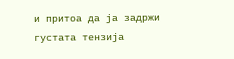и притоа да ја задржи густата тензија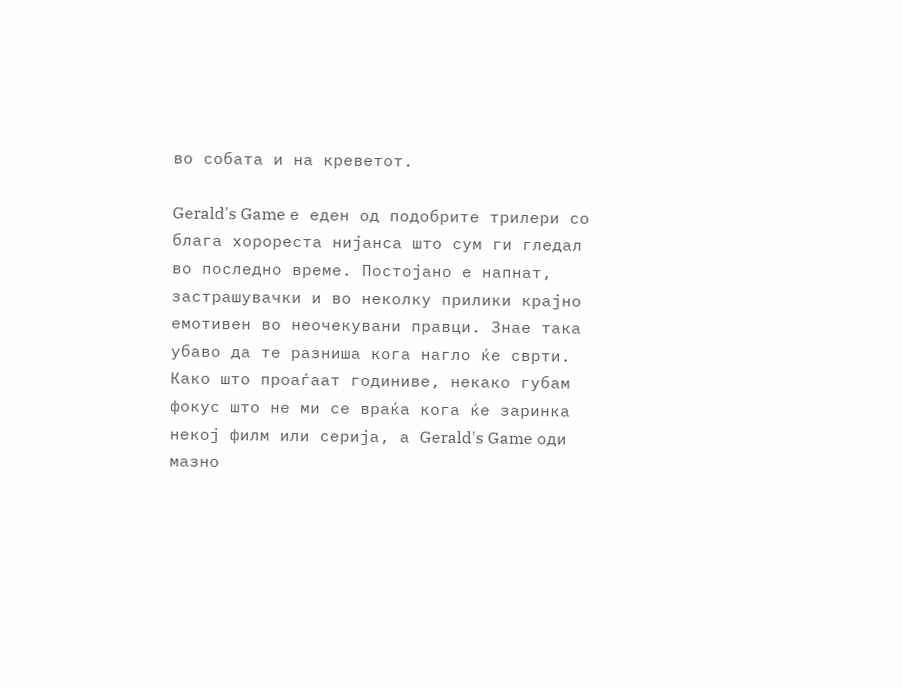во собата и на креветот.

Gerald's Game е еден од подобрите трилери со блага хорореста нијанса што сум ги гледал во последно време. Постојано е напнат, застрашувачки и во неколку прилики крајно емотивен во неочекувани правци. Знае така убаво да те разниша кога нагло ќе сврти. Како што проаѓаат годиниве, некако губам фокус што не ми се враќа кога ќе заринка некој филм или серија, а Gerald's Game оди мазно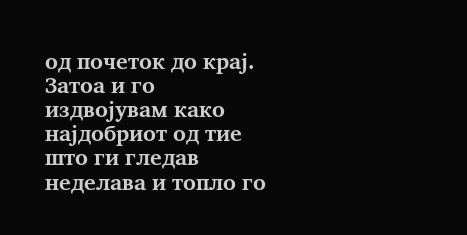од почеток до крај. Затоа и го издвојувам како најдобриот од тие што ги гледав неделава и топло го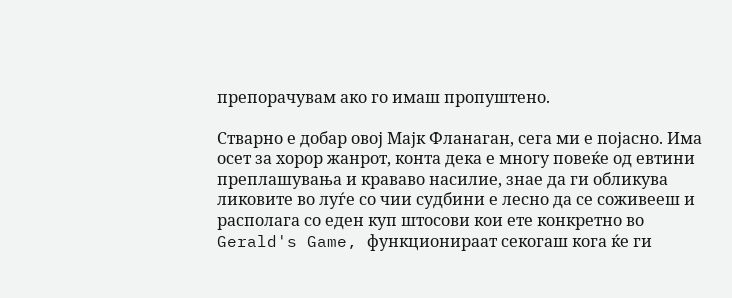препорачувам ако го имаш пропуштено.

Стварно е добар овој Мајк Фланаган, сега ми е појасно. Има осет за хорор жанрот, конта дека е многу повеќе од евтини преплашувања и крававо насилие, знае да ги обликува ликовите во луѓе со чии судбини е лесно да се соживееш и располага со еден куп штосови кои ете конкретно во Gerald's Game, функционираат секогаш кога ќе ги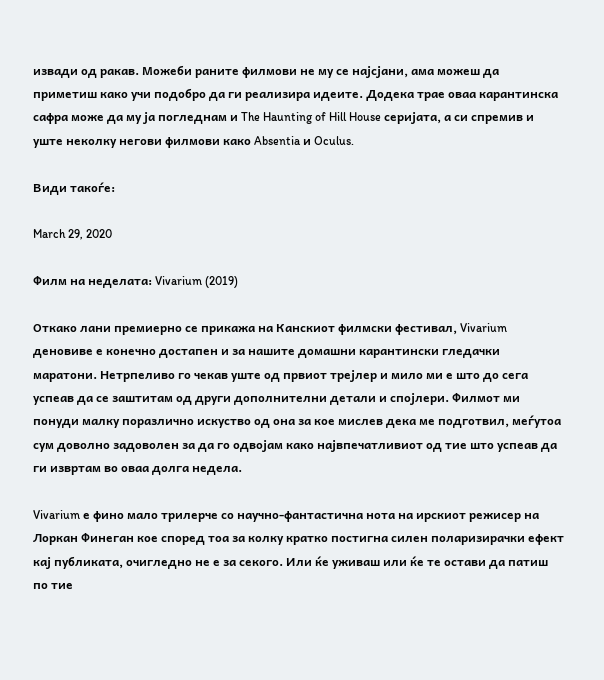извади од ракав. Можеби раните филмови не му се најсјани, ама можеш да приметиш како учи подобро да ги реализира идеите. Додека трае оваа карантинска сафра може да му ја погледнам и The Haunting of Hill House серијата, а си спремив и уште неколку негови филмови како Absentia и Oculus.

Види такоѓе:

March 29, 2020

Филм на неделата: Vivarium (2019)

Откако лани премиерно се прикажа на Канскиот филмски фестивал, Vivarium деновиве е конечно достапен и за нашите домашни карантински гледачки маратони. Нетрпеливо го чекав уште од првиот трејлер и мило ми е што до сега успеав да се заштитам од други дополнителни детали и спојлери. Филмот ми понуди малку поразлично искуство од она за кое мислев дека ме подготвил, меѓутоа сум доволно задоволен за да го одвојам како највпечатливиот од тие што успеав да ги извртам во оваа долга недела.

Vivarium е фино мало трилерче со научно-фантастична нота на ирскиот режисер на Лоркан Финеган кое според тоа за колку кратко постигна силен поларизирачки ефект кај публиката, очигледно не е за секого. Или ќе уживаш или ќе те остави да патиш по тие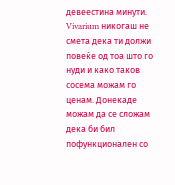девеестина минути. Vivarium никогаш не смета дека ти должи повеќе од тоа што го нуди и како таков сосема можам го ценам. Донекаде можам да се сложам дека би бил пофункционален со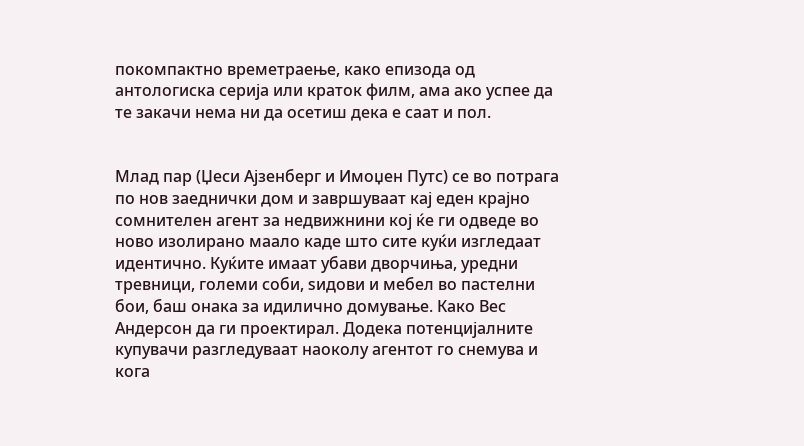покомпактно времетраење, како епизода од антологиска серија или краток филм, ама ако успее да те закачи нема ни да осетиш дека е саат и пол.


Млад пар (Џеси Ајзенберг и Имоџен Путс) се во потрага по нов заеднички дом и завршуваат кај еден крајно сомнителен агент за недвижнини кој ќе ги одведе во ново изолирано маало каде што сите куќи изгледаат идентично. Куќите имаат убави дворчиња, уредни тревници, големи соби, ѕидови и мебел во пастелни бои, баш онака за идилично домување. Како Вес Андерсон да ги проектирал. Додека потенцијалните купувачи разгледуваат наоколу агентот го снемува и кога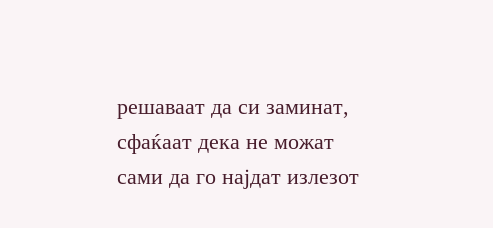решаваат да си заминат, сфаќаат дека не можат сами да го најдат излезот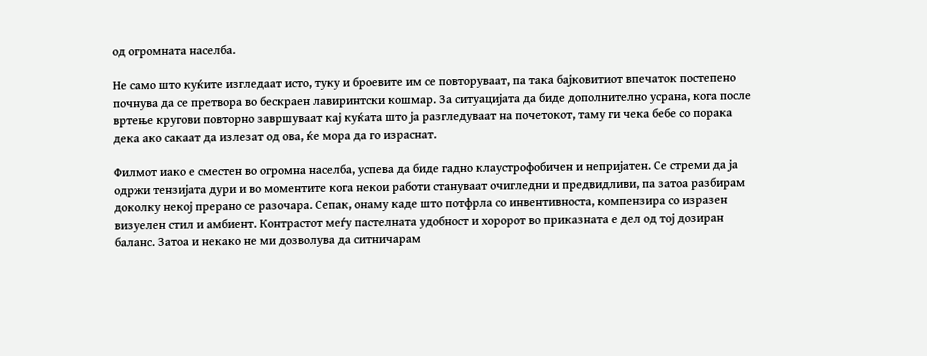од огромната населба.

Не само што куќите изгледаат исто, туку и броевите им се повторуваат, па така бајковитиот впечаток постепено почнува да се претвора во бескраен лавиринтски кошмар. За ситуацијата да биде дополнително усрана, кога после вртење кругови повторно завршуваат кај куќата што ја разгледуваат на почетокот, таму ги чека бебе со порака дека ако сакаат да излезат од ова, ќе мора да го израснат.

Филмот иако е сместен во огромна населба, успева да биде гадно клаустрофобичен и непријатен. Се стреми да ја одржи тензијата дури и во моментите кога некои работи стануваат очигледни и предвидливи, па затоа разбирам доколку некој прерано се разочара. Сепак, онаму каде што потфрла со инвентивноста, компензира со изразен визуелен стил и амбиент. Контрастот меѓу пастелната удобност и хоророт во приказната е дел од тој дозиран баланс. Затоа и некако не ми дозволува да ситничарам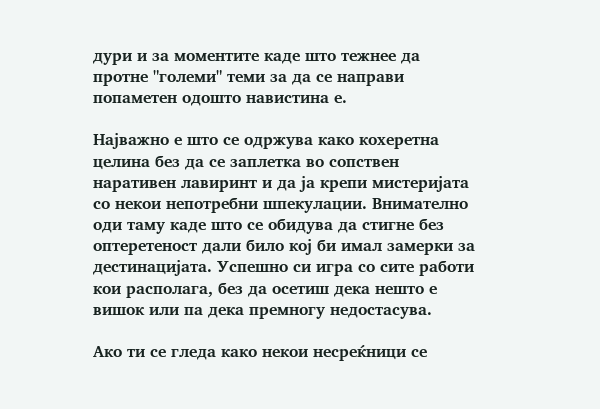дури и за моментите каде што тежнее да протне "големи" теми за да се направи попаметен одошто навистина е.

Најважно е што се одржува како кохеретна целина без да се заплетка во сопствен наративен лавиринт и да ја крепи мистеријата со некои непотребни шпекулации. Внимателно оди таму каде што се обидува да стигне без оптеретеност дали било кој би имал замерки за дестинацијата. Успешно си игра со сите работи кои располага, без да осетиш дека нешто е вишок или па дека премногу недостасува.

Ако ти се гледа како некои несреќници се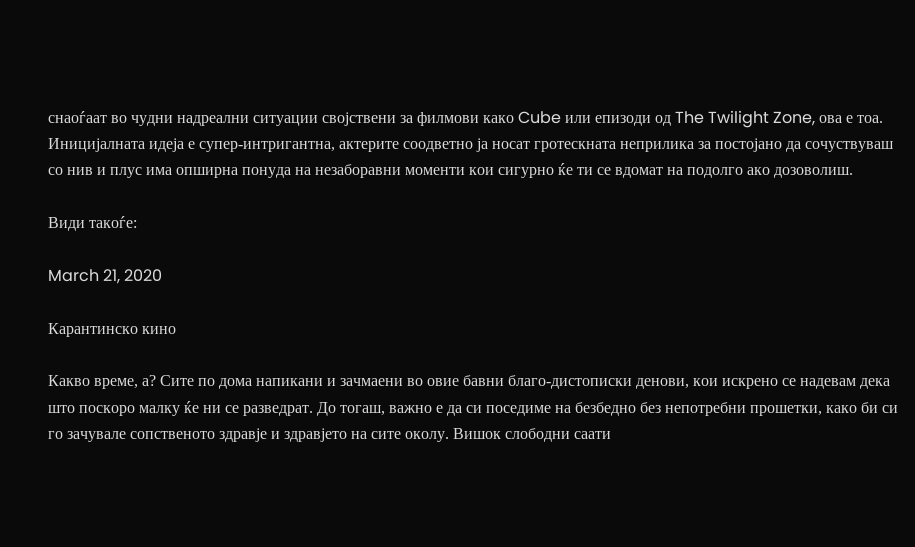снаоѓаат во чудни надреални ситуации својствени за филмови како Cube или епизоди од The Twilight Zone, ова е тоа. Иницијалната идеја е супер-интригантна, актерите соодветно ја носат гротескната неприлика за постојано да сочуствуваш со нив и плус има опширна понуда на незаборавни моменти кои сигурно ќе ти се вдомат на подолго ако дозоволиш.

Види такоѓе:

March 21, 2020

Карантинско кино

Какво време, а? Сите по дома напикани и зачмаени во овие бавни благо-дистописки денови, кои искрено се надевам дека што поскоро малку ќе ни се разведрат. До тогаш, важно е да си поседиме на безбедно без непотребни прошетки, како би си го зачувале сопственото здравје и здравјето на сите околу. Вишок слободни саати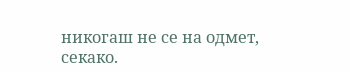никогаш не се на одмет, секако.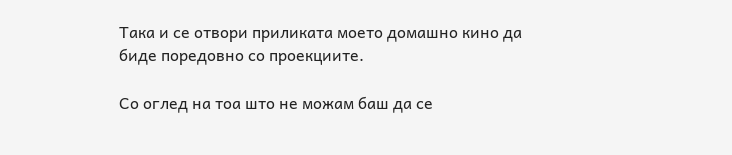Така и се отвори приликата моето домашно кино да биде поредовно со проекциите.

Со оглед на тоа што не можам баш да се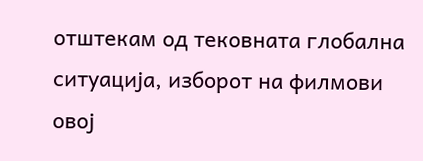отштекам од тековната глобална ситуација, изборот на филмови овој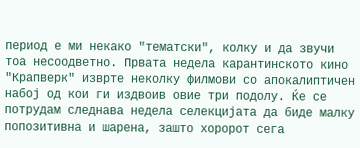период е ми некако "тематски", колку и да звучи тоа несоодветно. Првата недела карантинското кино "Крапверк" изврте неколку филмови со апокалиптичен набој од кои ги издвоив овие три подолу. Ќе се потрудам следнава недела селекцијата да биде малку попозитивна и шарена, зашто хоророт сега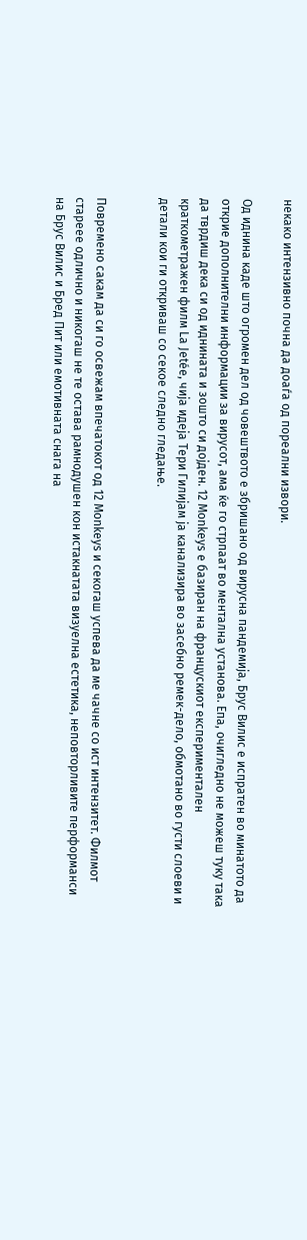некако интензивно почна да доаѓа од пореални извори.

Од иднина каде што огромен дел од човештвото е збришано од вирусна пандемија, Брус Вилис е испратен во минатото да открие дополнителни информации за вирусот, ама ќе го стрпаат во ментална установа. Епа, очигледно не можеш туку така да тврдиш дека си од иднината и зошто си дојден. 12 Monkeys е базиран на францускиот експериментален краткометражен филм La Jetée, чија идеја Тери Гилијам ја канализира во засебно ремек-дело, обмотано во густи слоеви и детали кои ги откриваш со секое следно гледање.


Повремено сакам да си го освежам впечатокот од 12 Monkeys и секогаш успева да ме чачне со ист интензитет. Филмот стареее одлично и никогаш не те остава рамнодушен кон истакнатата визуелна естетика, неповторливите перформанси на Брус Вилис и Бред Пит или емотивната снага на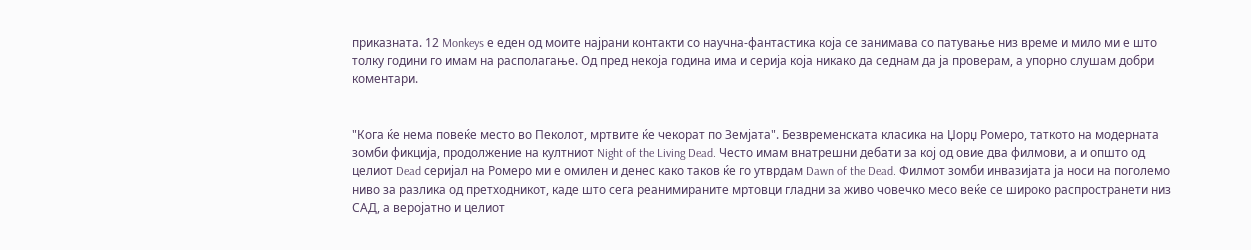приказната. 12 Monkeys е еден од моите најрани контакти со научна-фантастика која се занимава со патување низ време и мило ми е што толку години го имам на располагање. Од пред некоја година има и серија која никако да седнам да ја проверам, а упорно слушам добри коментари.


"Кога ќе нема повеќе место во Пеколот, мртвите ќе чекорат по Земјата". Безвременската класика на Џорџ Ромеро, таткото на модерната зомби фикција, продолжение на култниот Night of the Living Dead. Често имам внатрешни дебати за кој од овие два филмови, а и општо од целиот Dead серијал на Ромеро ми е омилен и денес како таков ќе го утврдам Dawn of the Dead. Филмот зомби инвазијата ја носи на поголемо ниво за разлика од претходникoт, каде што сега реанимираните мртовци гладни за живо човечко месо веќе се широко распространети низ САД, а веројатно и целиот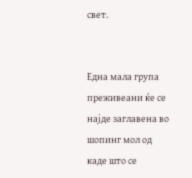свет.


Една мала група преживеани ќе се најде заглавена во шопинг мол од каде што се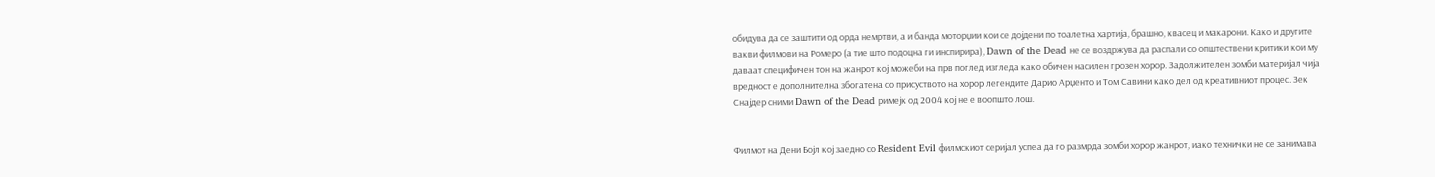обидува да се заштити од орда немртви, а и банда моторџии кои се дојдени по тоалетна хартија, брашно, квасец и макарони. Како и другите вакви филмови на Ромеро (а тие што подоцна ги инспирира), Dawn of the Dead не се воздржува да распали со општествени критики кои му даваат специфичен тон на жанрот кој можеби на прв поглед изгледа како обичен насилен грозен хорор. Задолжителен зомби материјал чија вредност е дополнителна збогатена со присуството на хорор легендите Дарио Арџенто и Том Савини како дел од креативниот процес. Зек Снајдер сними Dawn of the Dead римејк од 2004 кој не е воопшто лош.


Филмот на Дени Бојл кој заедно со Resident Evil филмскиот серијал успеа да го размрда зомби хорор жанрот, иако технички не се занимава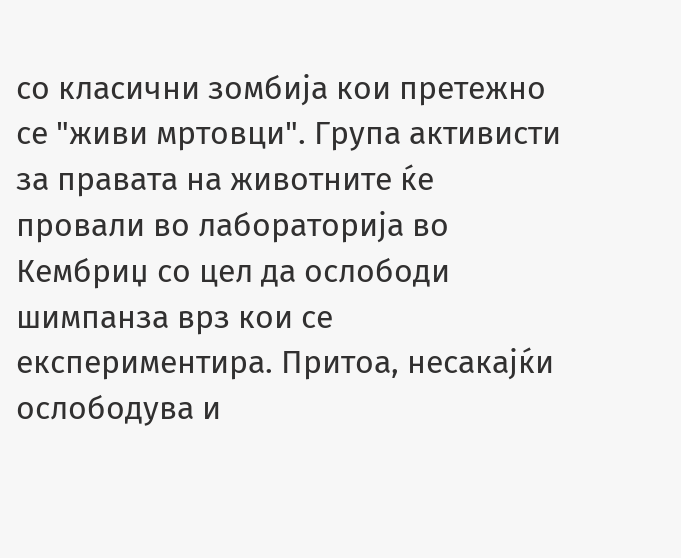со класични зомбија кои претежно се "живи мртовци". Група активисти за правата на животните ќе провали во лабораторија во Кембриџ со цел да ослободи шимпанза врз кои се експериментира. Притоа, несакајќи ослободува и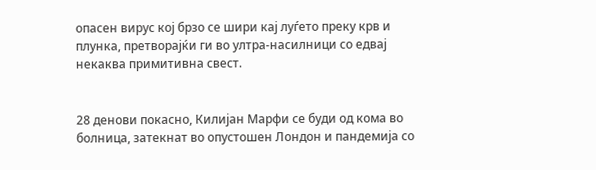опасен вирус кој брзо се шири кај луѓето преку крв и плунка, претворајќи ги во ултра-насилници со едвај некаква примитивна свест.


28 денови покасно, Килијан Марфи се буди од кома во болница, затекнат во опустошен Лондон и пандемија со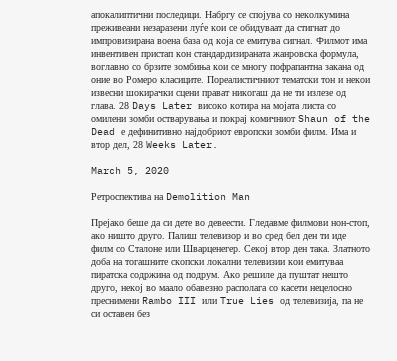апокалиптични последици. Набргу се спојува со неколкумина преживеани незаразени луѓе кои се обидуваат да стигнат до импровизирана воена база од која се емитува сигнал. Филмот има инвентивен пристап кон стандардизираната жанровска формула, воглавно со брзите зомбиња кои се многу пофрапантна закана од оние во Ромеро класиците. Пореалистичниот тематски тон и некои извесни шокирачки сцени прават никогаш да не ти излезе од глава. 28 Days Later високо котира на мојата листа со омилени зомби остварувања и покрај комичниот Shaun of the Dead е дефинитивно најдобриот европски зомби филм. Има и втор дел, 28 Weeks Later.

March 5, 2020

Ретроспектива на Demolition Man

Прејако беше да си дете во девеести. Гледавме филмови нон-стоп, ако ништо друго. Палиш телевизор и во сред бел ден ти иде филм со Сталоне или Шварценегер. Секој втор ден така. Златното доба на тогашните скопски локални телевизии кои емитуваа пиратска содржина од подрум. Ако решиле да пуштат нешто друго, некој во маало обавезно располага со касети нецелосно преснимени Rambo III или True Lies од телевизија, па не си оставен без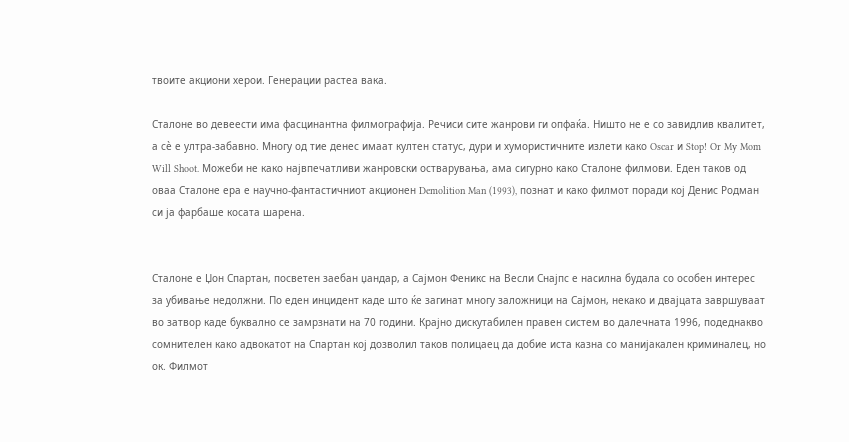твоите акциони херои. Генерации растеа вака.

Сталоне во девеести има фасцинантна филмографија. Речиси сите жанрови ги опфаќа. Ништо не е со завидлив квалитет, а сè е ултра-забавно. Многу од тие денес имаат култен статус, дури и хумористичните излети како Oscar и Stop! Or My Mom Will Shoot. Можеби не како највпечатливи жанровски остварувања, ама сигурно како Сталоне филмови. Еден таков од оваа Сталоне ера е научно-фантастичниот акционен Demolition Man (1993), познат и како филмот поради кој Денис Родман си ја фарбаше косата шарена.


Сталоне е Џон Спартан, посветен заебан џандар, а Сајмон Феникс на Весли Снајпс е насилна будала со особен интерес за убивање недолжни. По еден инцидент каде што ќе загинат многу заложници на Сајмон, некако и двајцата завршуваат во затвор каде буквално се замрзнати на 70 години. Крајно дискутабилен правен систем во далечната 1996, подеднакво сомнителен како адвокатот на Спартан кој дозволил таков полицаец да добие иста казна со манијакален криминалец, но ок. Филмот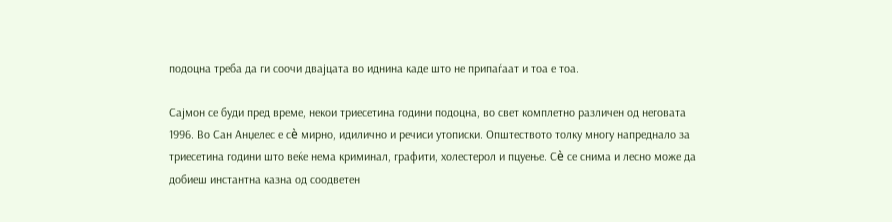подоцна треба да ги соочи двајцата во иднина каде што не припаѓаат и тоа е тоа.

Сајмон се буди пред време, некои триесетина години подоцна, во свет комплетно различен од неговата 1996. Во Сан Анџелес е сè мирно, идилично и речиси утописки. Општеството толку многу напреднало за триесетина години што веќе нема криминал, графити, холестерол и пцуење. Сè се снима и лесно може да добиеш инстантна казна од соодветен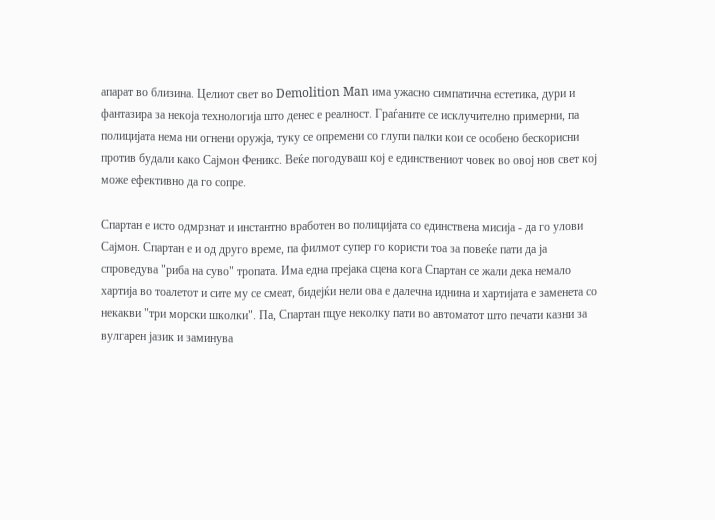апарат во близина. Целиот свет во Demolition Man има ужасно симпатична естетика, дури и фантазира за некоја технологија што денес е реалност. Граѓаните се исклучително примерни, па полицијата нема ни огнени оружја, туку се опремени со глупи палки кои се особено бескорисни против будали како Сајмон Феникс. Веќе погодуваш кој е единствениот човек во овој нов свет кој може ефективно да го сопре.

Спартан е исто одмрзнат и инстантно вработен во полицијата со единствена мисија - да го улови Сајмон. Спартан е и од друго време, па филмот супер го користи тоа за повеќе пати да ја спроведува "риба на сувo" тропата. Има една прејака сцена кога Спартан се жали дека немало хартија во тоалетот и сите му се смеат, бидејќи нели ова е далечна иднина и хартијата е заменета со некакви "три морски школки". Па, Спартан пцуе неколку пати во автоматот што печати казни за вулгарен јазик и заминува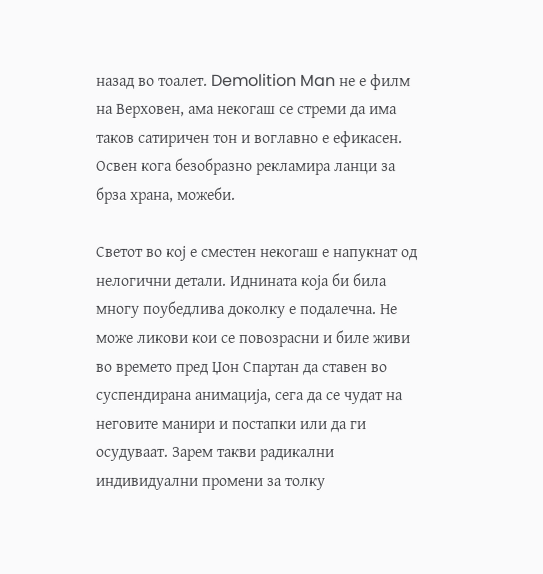назад во тоалет. Demolition Man не е филм на Верховен, ама некогаш се стреми да има таков сатиричен тон и воглавно е ефикасен. Освен кога безобразно рекламира ланци за брза храна, можеби.

Светот во кој е сместен некогаш е напукнат од нелогични детали. Иднината која би била многу поубедлива доколку е подалечна. Не може ликови кои се повозрасни и биле живи во времето пред Џон Спартан да ставен во суспендирана анимација, сега да се чудат на неговите манири и постапки или да ги осудуваат. Зарем такви радикални индивидуални промени за толку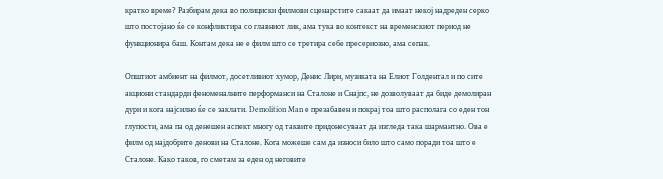кратко време? Разбирам дека во полициски филмови сценарстите сакаат да имаат некој надреден серко што постојано ќе се конфликтира со главниот лик, ама тука во контекст на временскиот период не функционира баш. Контам дека не е филм што се третира себе пресериозно, ама сепак.

Општиот амбиент на филмот, досетливиот хумор, Денис Лири, музиката на Елиот Голдентал и по сите акциони стандарди феноменалните перформанси на Сталоне и Снајпс, не дозволуваат да биде демолиран дури и кога најсилно ќе се заклати. Demolition Man е презабавен и покрај тоа што располага со еден тон глупости, ама па од денешен аспект многу од таквите придонесуваат да изгледа така шармантно. Ова е филм од најдобрите денови на Сталоне. Кога можеше сам да износи било што само поради тоа што е Сталоне. Како таков, го сметам за еден од неговите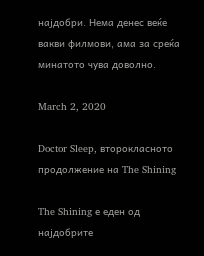најдобри. Нема денес веќе вакви филмови, ама за среќа минатото чува доволно.

March 2, 2020

Doctor Sleep, второкласното продолжение на The Shining

The Shining е еден од најдобрите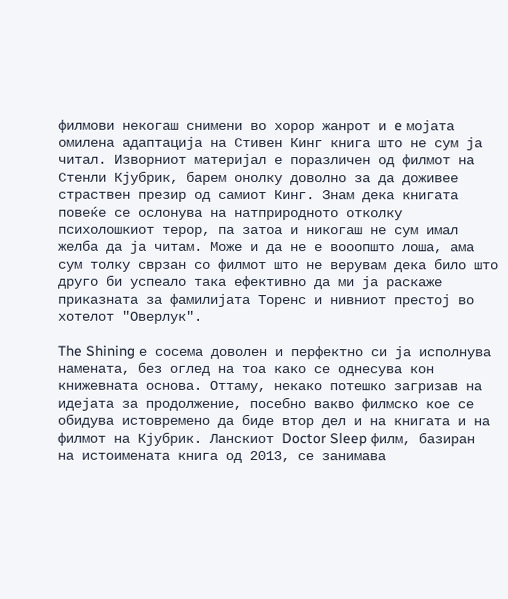филмови некогаш снимени во хорор жанрот и e мојата омилена адаптација на Стивен Кинг книга што не сум ја читал. Изворниот материјал е поразличен од филмот на Стенли Кјубрик, барем онолку доволно за да доживее страствен презир од самиот Кинг. Знам дека книгата повеќе се ослонува на натприродното отколку психолошкиот терор, па затоа и никогаш не сум имал желба да ја читам. Може и да не е вооопшто лоша, ама сум толку сврзан со филмот што не верувам дека било што друго би успеало така ефективно да ми ја раскаже приказната за фамилијата Торенс и нивниот престој во хотелот "Оверлук".

The Shining е сосема доволен и перфектно си ја исполнува намената, без оглед на тоа како се однесува кон книжевната основа. Оттаму, некако потешко загризав на идејата за продолжение, посебно вакво филмско кое се обидува истовремено да биде втор дел и на книгата и на филмот на Кјубрик. Ланскиот Doctor Sleep филм, базиран на истоимената книга од 2013, се занимава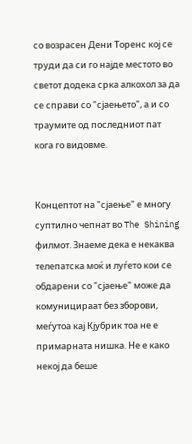со возрасен Дени Торенс кој се труди да си го најде местото во светот додека срка алкохол за да се справи со "сјаењето", а и со траумите од последниот пат кога го видовме.


Концептот на "сјаење" е многу суптилно чепнат во The Shining филмот. Знаеме дека е некаква телепатска моќ и луѓето кои се обдарени со "сјаење" може да комуницираат без зборови, меѓутоа кај Кјубрик тоа не е примарната нишка. Не е како некој да беше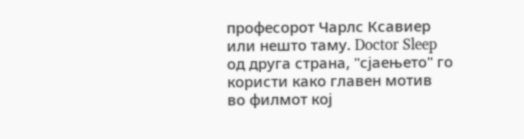професорот Чарлс Ксавиер или нешто таму. Doctor Sleep од друга страна, "сјаењето" го користи како главен мотив во филмот кој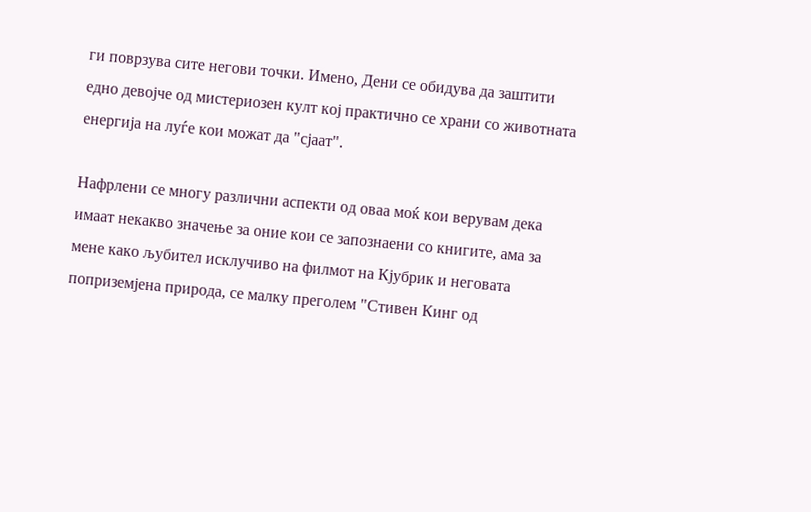ги поврзува сите негови точки. Имено, Дени се обидува да заштити едно девојче од мистериозен култ кој практично се храни со животната енергија на луѓе кои можат да "сјаат".

Нафрлени се многу различни аспекти од оваа моќ кои верувам дека имаат некакво значење за оние кои се запознаени со книгите, ама за мене како љубител исклучиво на филмот на Кјубрик и неговата поприземјена природа, се малку преголем "Стивен Кинг од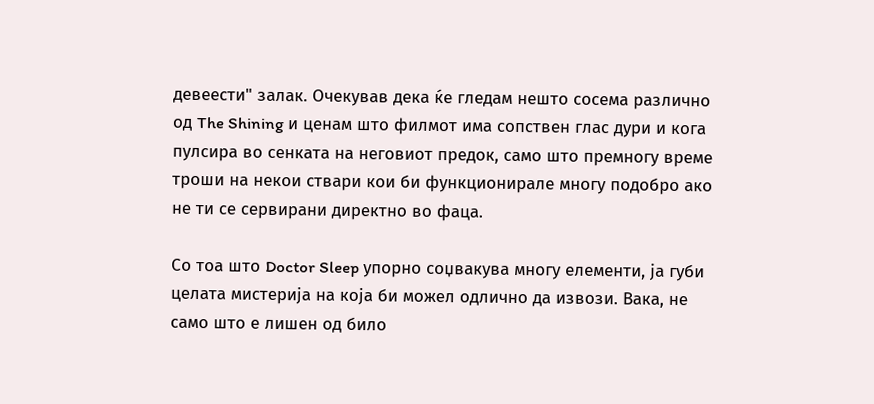девеести" залак. Очекував дека ќе гледам нешто сосема различно од The Shining и ценам што филмот има сопствен глас дури и кога пулсира во сенката на неговиот предок, само што премногу време троши на некои ствари кои би функционирале многу подобро ако не ти се сервирани директно во фаца.

Со тоа што Doctor Sleep упорно соџвакува многу елементи, ја губи целата мистерија на која би можел одлично да извози. Вака, не само што е лишен од било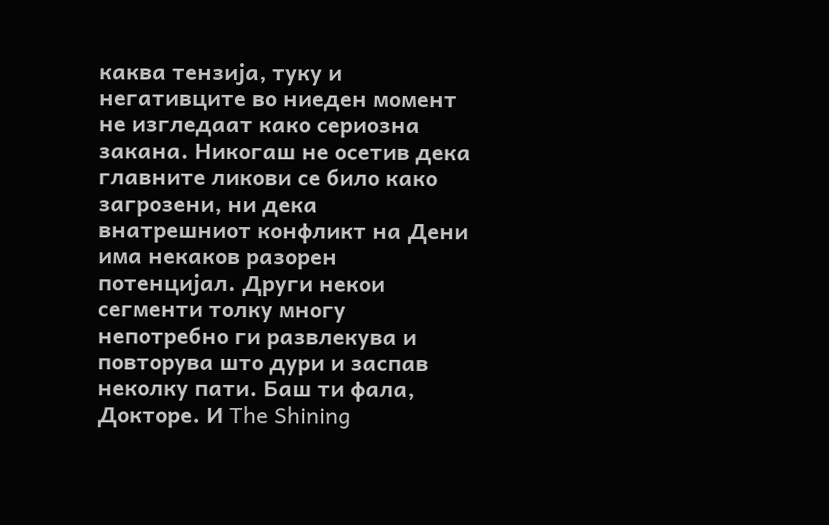каква тензија, туку и негативците во ниеден момент не изгледаат како сериозна закана. Никогаш не осетив дека главните ликови се било како загрозени, ни дека внатрешниот конфликт на Дени има некаков разорен потенцијал. Други некои сегменти толку многу непотребно ги развлекува и повторува што дури и заспав неколку пати. Баш ти фала, Докторе. И The Shining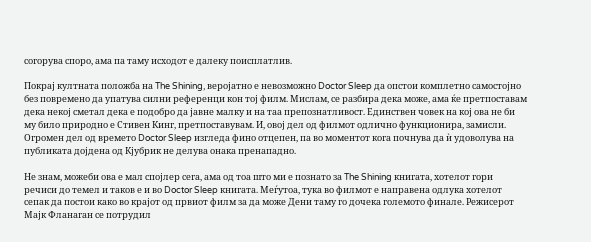согорува споро, ама па таму исходот е далеку поисплатлив.

Покрај култната положба на The Shining, веројатно е невозможно Doctor Sleep да опстои комплетно самостојно без повремено да упатува силни референци кон тој филм. Мислам, се разбира дека може, ама ќе претпоставам дека некој сметал дека е подобро да јавне малку и на таа препознатливост. Единствен човек на кој ова не би му било природно е Стивен Кинг, претпоставувам. И, овој дел од филмот одлично функционира, замисли. Огромен дел од времето Doctor Sleep изгледа фино отцепен, па во моментот кога почнува да ѝ удоволува на публиката дојдена од Кјубрик не делува онака пренападно.

Не знам, можеби ова е мал спојлер сега, ама од тоа што ми е познато за The Shining книгата, хотелот гори речиси до темел и таков е и во Doctor Sleep книгата. Меѓутоа, тука во филмот е направена одлука хотелот сепак да постои како во крајот од првиот филм за да може Дени таму го дочека големото финале. Режисерот Мајк Фланaган се потрудил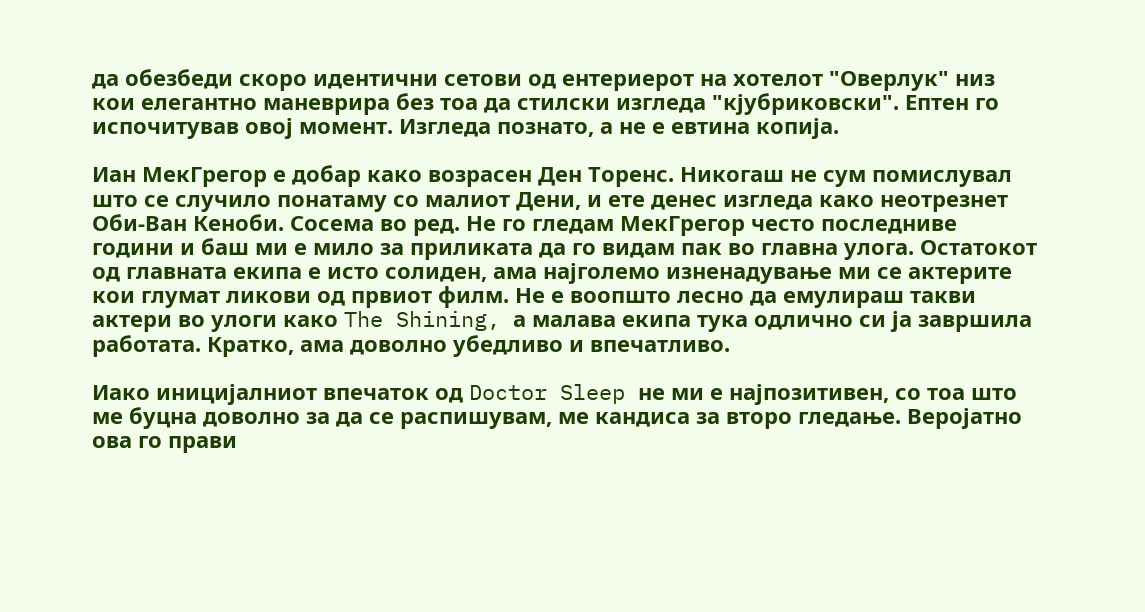да обезбеди скоро идентични сетови од ентериерот на хотелот "Оверлук" низ кои елегантно маневрира без тоа да стилски изгледа "кјубриковски". Ептен го испочитував овој момент. Изгледа познато, а не е евтина копија.

Иан МекГрегор е добар како возрасен Ден Торенс. Никогаш не сум помислувал што се случило понатаму со малиот Дени, и ете денес изгледа како неотрезнет Оби-Ван Кеноби. Сосема во ред. Не го гледам МекГрегор често последниве години и баш ми е мило за приликата да го видам пак во главна улога. Остатокот од главната екипа е исто солиден, ама најголемо изненадување ми се актерите кои глумат ликови од првиот филм. Не е воопшто лесно да емулираш такви актери во улоги како The Shining, а малава екипа тука одлично си ја завршила работата. Кратко, ама доволно убедливо и впечатливо.

Иако иницијалниот впечаток од Doctor Sleep не ми е најпозитивен, со тоа што ме буцна доволно за да се распишувам, ме кандиса за второ гледање. Веројатно ова го прави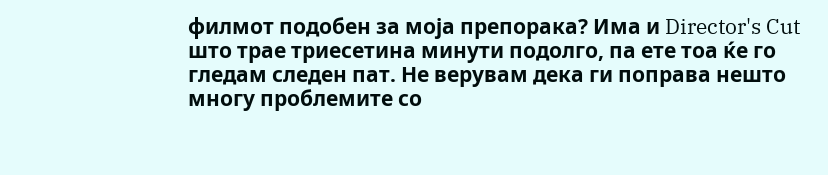филмот подобен за моја препорака? Има и Director's Cut што трае триесетина минути подолго, па ете тоа ќе го гледам следен пат. Не верувам дека ги поправа нешто многу проблемите со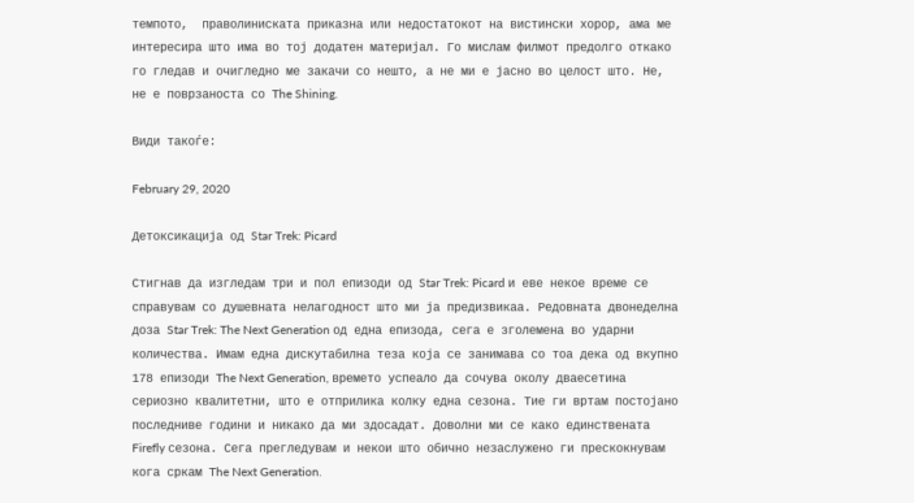темпото,  праволиниската приказна или недостатокот на вистински хорор, ама ме интересира што има во тој додатен материјал. Го мислам филмот предолго откако го гледав и очигледно ме закачи со нешто, а не ми е јасно во целост што. Не, не е поврзаноста со The Shining.

Види такоѓе:

February 29, 2020

Детоксикација од Star Trek: Picard

Стигнав да изгледам три и пол епизоди од Star Trek: Picard и еве некое време се справувам со душевнaта нелагодност што ми ја предизвикаа. Редовната двонеделна доза Star Trek: The Next Generation од една епизода, сега е зголемена во ударни количества. Имам една дискутабилна теза која се занимава со тоа дека од вкупно 178 епизоди The Next Generation, времето успеало да сочува околу дваесетина сериозно квалитетни, што е отприлика колку една сезона. Тие ги вртам постојано последниве години и никако да ми здосадат. Доволни ми се како единствената Firefly сезона. Сега прегледувам и некои што обично незаслужено ги прескокнувам кога сркам The Next Generation.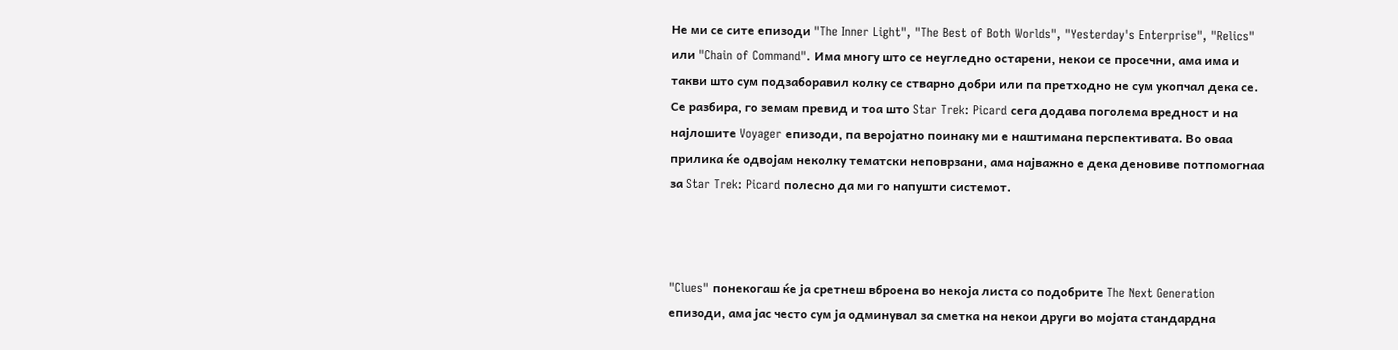Не ми се сите епизоди "The Inner Light", "The Best of Both Worlds", "Yesterday's Enterprise", "Relics" или "Chain of Command". Има многу што се неугледно остарени, некои се просечни, ама има и такви што сум подзаборавил колку се стварно добри или па претходно не сум укопчал дека се. Се разбира, го земам превид и тоа што Star Trek: Picard сега додава поголема вредност и на најлошите Voyager епизоди, па веројатно поинаку ми е наштимана перспективата. Во оваа прилика ќе одвојам неколку тематски неповрзани, ама најважно е дека деновиве потпомогнаа за Star Trek: Picard полесно да ми го напушти системот.



"Clues" понекогаш ќе ја сретнеш вброена во некоја листа со подобрите The Next Generation епизоди, ама јас често сум ја одминувал за сметка на некои други во мојата стандардна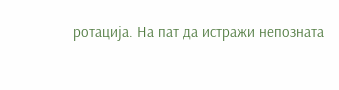ротација. На пат да истражи непозната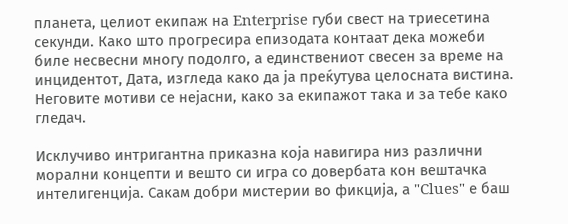планета, целиот екипаж на Enterprise губи свест на триесетина секунди. Како што прогресира епизодата контаат дека можеби биле несвесни многу подолго, а единствениот свесен за време на инцидентот, Дата, изгледа како да ја преќутува целосната вистина. Неговите мотиви се нејасни, како за екипажот така и за тебе како гледач.

Исклучиво интригантна приказна која навигира низ различни морални концепти и вешто си игра со довербата кон вештачка интелигенција. Сакам добри мистерии во фикција, а "Clues" е баш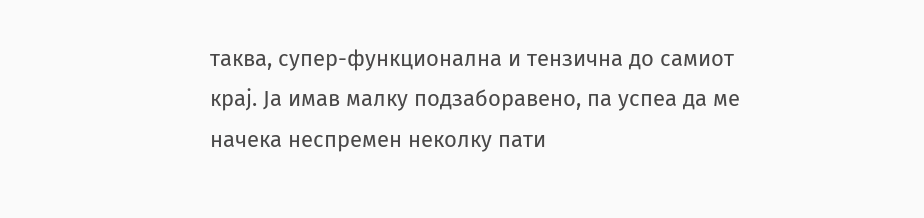таква, супер-функционална и тензична до самиот крај. Ја имав малку подзаборавено, па успеа да ме начека неспремен неколку пати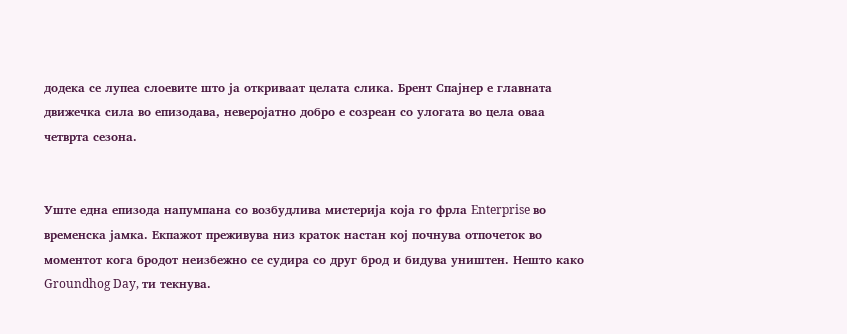додека се лупеа слоевите што ја откриваат целата слика. Брент Спајнер е главната движечка сила во епизодава, неверојатно добро е созреан со улогата во цела оваа четврта сезона.


Уште една епизода напумпана со возбудлива мистерија која го фрла Enterprise во временска јамка. Екпажот преживува низ краток настан кој почнува отпочеток во моментот кога бродот неизбежно се судира со друг брод и бидува уништен. Нешто како Groundhog Day, ти текнува.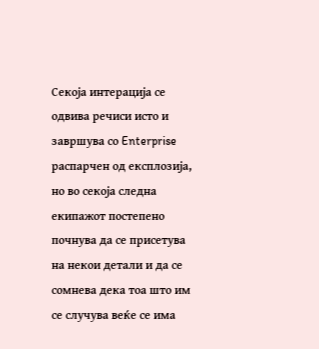Секоја интерација се одвива речиси исто и завршува со Enterprise распарчен од експлозија, но во секоја следна екипажот постепено почнува да се присетува на некои детали и да се сомнева дека тоа што им се случува веќе се има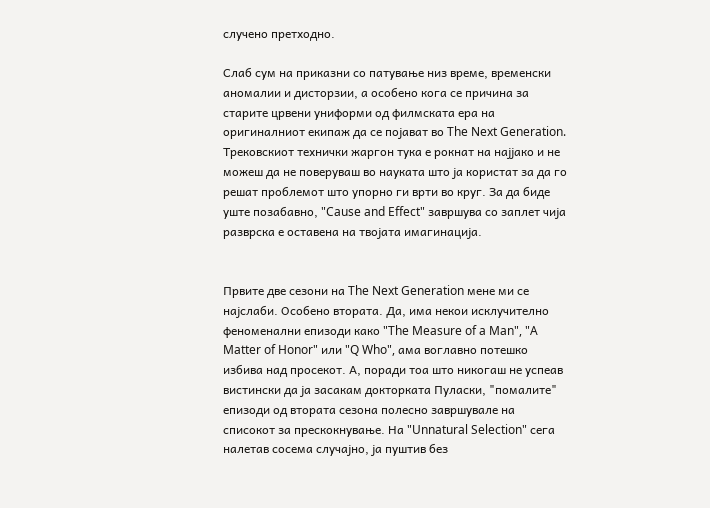случено претходно.

Слаб сум на приказни со патување низ време, временски аномалии и дисторзии, а особено кога се причина за старите црвени униформи од филмската ера на оригиналниот екипаж да се појават во The Next Generation. Трековскиот технички жаргон тука е рокнат на најјако и не можеш да не поверуваш во науката што ја користат за да го решат проблемот што упорно ги врти во круг. За да биде уште позабавно, "Cause and Effect" завршува со заплет чија разврска е оставена на твојата имагинација.


Првите две сезони на The Next Generation мене ми се најслаби. Особено втората. Да, има некои исклучително феноменални епизоди како "The Measure of a Man", "A Matter of Honor" или "Q Who", ама воглавно потешко избива над просекот. А, поради тоа што никогаш не успеав вистински да ја засакам докторката Пуласки, "помалите" епизоди од втората сезона полесно завршувале на списокот за прескокнување. На "Unnatural Selection" сега налетав сосема случајно, ја пуштив без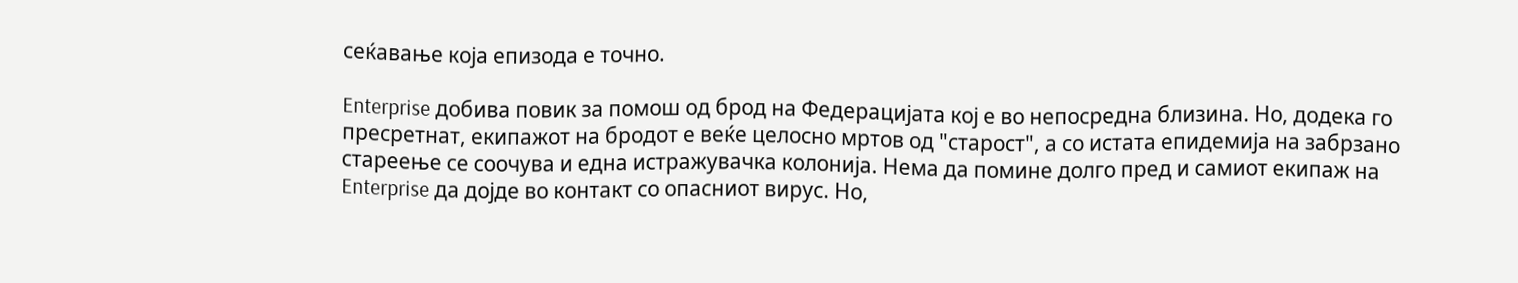сеќавање која епизода е точно.

Enterprise добива повик за помош од брод на Федерацијата кој е во непосредна близина. Но, додека го пресретнат, екипажот на бродот е веќе целосно мртов од "старост", а со истата епидемија на забрзано стареење се соочува и една истражувачка колонија. Нема да помине долго пред и самиот екипаж на Enterprise да дојде во контакт со опасниот вирус. Но,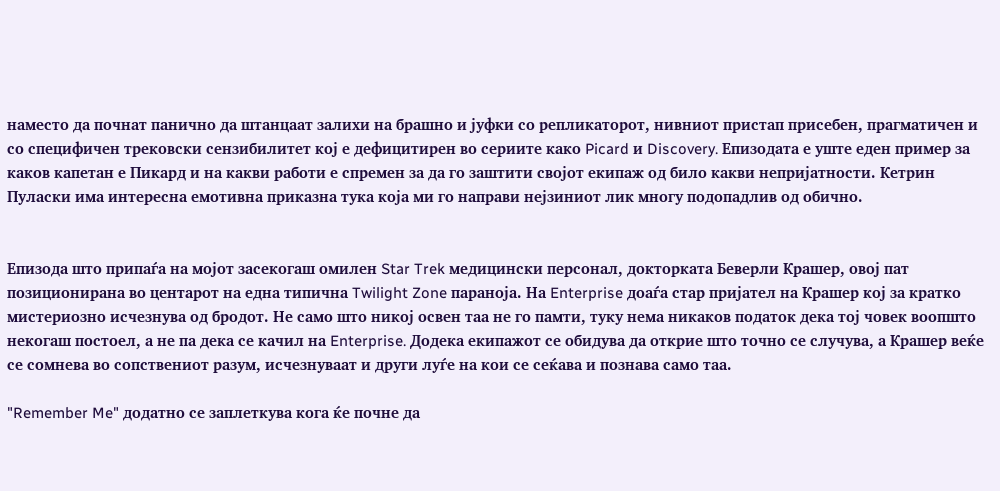наместо да почнат панично да штанцаат залихи на брашно и јуфки со репликаторот, нивниот пристап присебен, прагматичен и со специфичен трековски сензибилитет кој е дефицитирен во сериите како Picard и Discovery. Епизодата е уште еден пример за каков капетан е Пикард и на какви работи е спремен за да го заштити својот екипаж од било какви непријатности. Кетрин Пуласки има интересна емотивна приказна тука која ми го направи нејзиниот лик многу подопадлив од обичнo.


Епизода што припаѓа на мојот засекогаш омилен Star Trek медицински персонал, докторката Беверли Крашер, овој пат позиционирана во центарот на една типична Twilight Zone параноја. На Enterprise доаѓа стар пријател на Крашер кој за кратко мистериозно исчезнува од бродот. Не само што никој освен таа не го памти, туку нема никаков податок дека тој човек воопшто некогаш постоел, а не па дека се качил на Enterprise. Додека екипажот се обидува да открие што точно се случува, а Крашер веќе се сомнева во сопствениот разум, исчезнуваат и други луѓе на кои се сеќава и познава само таа.

"Remember Me" додатно се заплеткува кога ќе почне да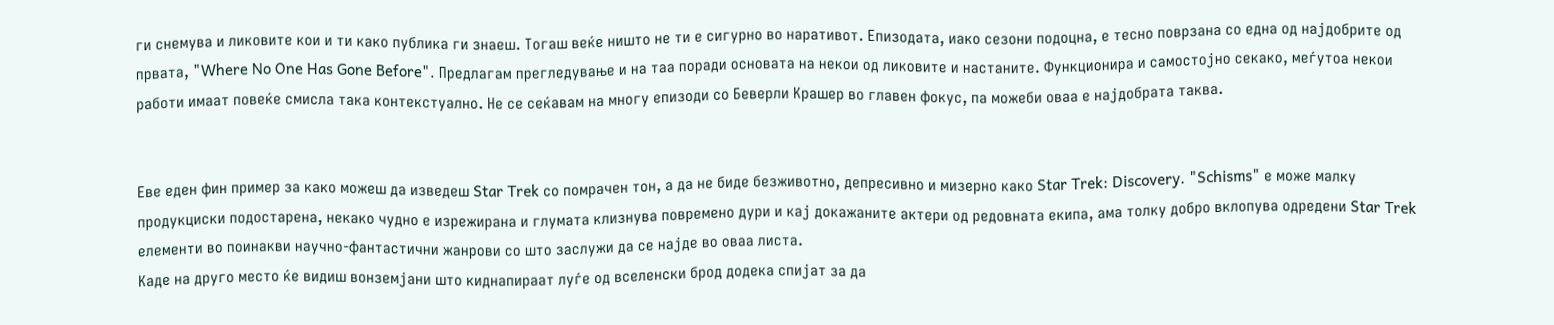ги снемува и ликовите кои и ти како публика ги знаеш. Тогаш веќе ништо не ти е сигурно во наративот. Епизодата, иако сезони подоцна, е тесно поврзана со една од најдобрите од првата, "Where No One Has Gone Before". Предлагам прегледување и на таа поради основата на некои од ликовите и настаните. Функционира и самостојно секако, меѓутоа некои работи имаат повеќе смисла така контекстуално. Не се сеќавам на многу епизоди со Беверли Крашер во главен фокус, па можеби оваа е најдобрата таква.


Еве еден фин пример за како можеш да изведеш Star Trek со помрачен тон, а да не биде безживотно, депресивно и мизерно како Star Trek: Discovery. "Schisms" е може малку продукциски подостарена, некако чудно е изрежирана и глумата клизнува повремено дури и кај докажаните актери од редовната екипа, ама толку добро вклопува одредени Star Trek елементи во поинакви научно-фантастични жанрови со што заслужи да се најде во оваа листа.
Каде на друго место ќе видиш вонземјани што киднапираат луѓе од вселенски брод додека спијат за да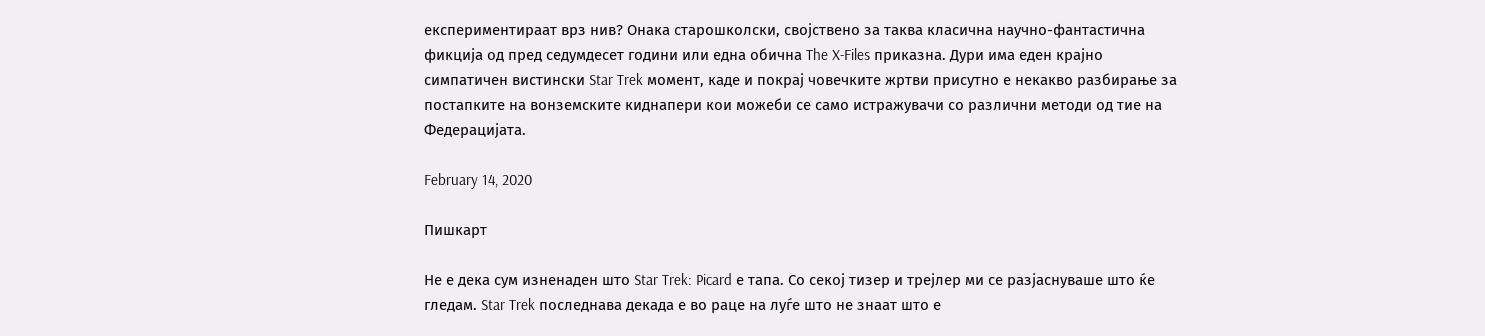експериментираат врз нив? Онака старошколски, својствено за таква класична научно-фантастична фикција од пред седумдесет години или една обична The X-Files приказна. Дури има еден крајно симпатичен вистински Star Trek момент, каде и покрај човечките жртви присутно е некакво разбирање за постапките на вонземските киднапери кои можеби се само истражувачи со различни методи од тие на Федерацијата.

February 14, 2020

Пишкарт

Не е дека сум изненаден што Star Trek: Picard е тапа. Со секој тизер и трејлер ми се разјаснуваше што ќе гледам. Star Trek последнава декада е во раце на луѓе што не знаат што е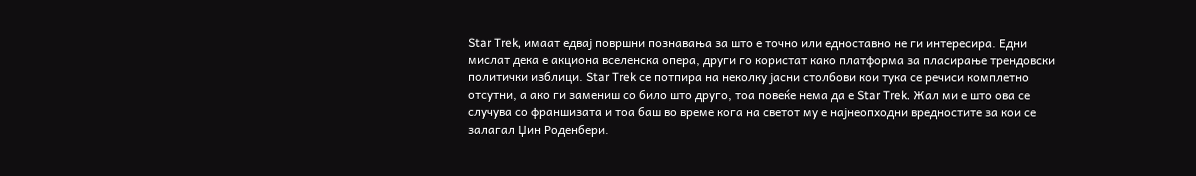Star Trek, имаат едвај површни познавања за што е точно или едноставно не ги интересира. Едни мислат дека е акциона вселенска опера, други го користат како платформа за пласирање трендовски политички изблици. Star Trek се потпира на неколку јасни столбови кои тука се речиси комплетно отсутни, а ако ги замениш со било што друго, тоа повеќе нема да е Star Trek. Жал ми е што ова се случува со франшизата и тоа баш во време кога на светот му е најнеопходни вредностите за кои се залагал Џин Роденбери.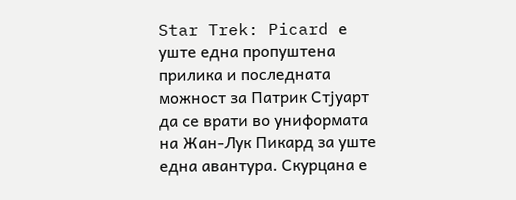Star Trek: Picard е уште една пропуштена прилика и последната можност за Патрик Стјуарт да се врати во униформата на Жан-Лук Пикард за уште една авантура. Скурцана е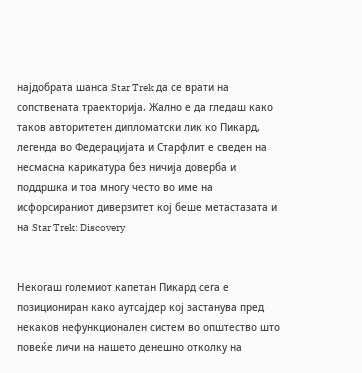најдобрата шанса Star Trek да се врати на сопствената траекторија. Жално е да гледаш како таков авторитетен дипломатски лик ко Пикард, легенда во Федерацијата и Старфлит е сведен на несмасна карикатура без ничија доверба и поддршка и тоа многу често во име на исфорсираниот диверзитет кој беше метастазата и на Star Trek: Discovery


Некогаш големиот капетан Пикард сега е позициониран како аутсајдер кој застанува пред некаков нефункционален систем во општество што повеќе личи на нашето денешно отколку на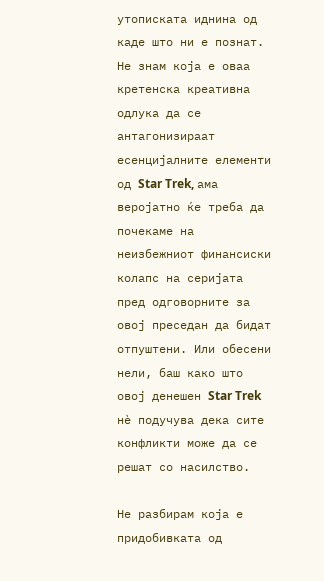утописката иднина од каде што ни е познат. Не знам која е оваа кретенска креативна одлука да се антагонизираат есенцијалните елементи од Star Trek, ама веројатно ќе треба да почекаме на неизбежниот финансиски колапс на серијата пред одговорните за овој преседан да бидат отпуштени. Или обесени нели, баш како што овој денешен Star Trek нѐ подучува дека сите конфликти може да се решат со насилство.

Не разбирам која е придобивката од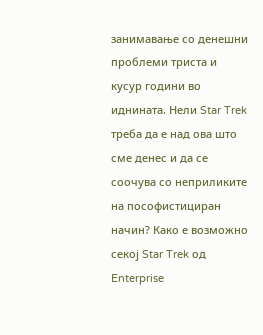занимавање со денешни проблеми триста и кусур години во иднината. Нели Star Trek треба да е над ова што сме денес и да се соочува со неприликите на пософистициран начин? Како е возможно секој Star Trek од Enterprise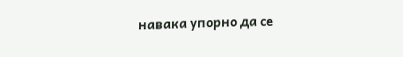навака упорно да се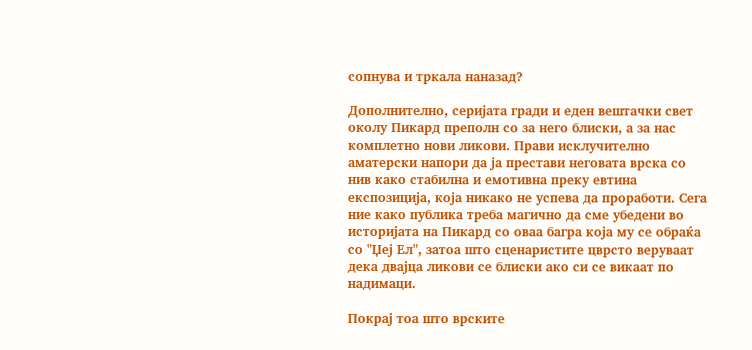сопнува и тркала наназад?

Дополнително, серијата гради и еден вештачки свет околу Пикард преполн со за него блиски, а за нас комплетно нови ликови. Прави исклучително аматерски напори да ја престави неговата врска со нив како стабилна и емотивна преку евтина експозиција, која никако не успева да проработи. Сега ние како публика треба магично да сме убедени во историјата на Пикард со оваа багра која му се обраќа со "Џеј Ел", затоа што сценаристите цврсто веруваат дека двајца ликови се блиски ако си се викаат по надимаци.

Покрај тоа што врските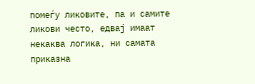помеѓу ликовите, па и самите ликови често, едвај имаат некаква логика, ни самата приказна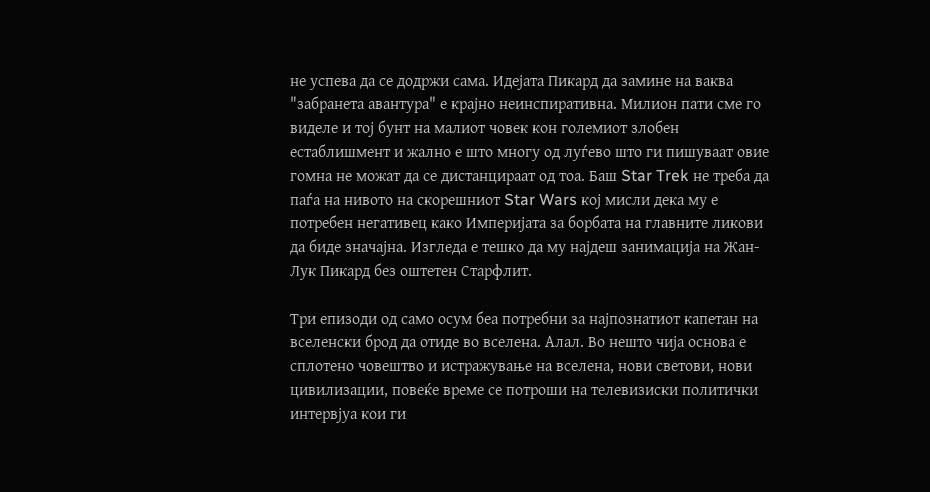не успева да се додржи сама. Идејата Пикард да замине на ваква "забранета авантура" е крајно неинспиративна. Милион пати сме го виделе и тој бунт на малиот човек кон големиот злобен естаблишмент и жално е што многу од луѓево што ги пишуваат овие гомна не можат да се дистанцираат од тоа. Баш Star Trek не треба да паѓа на нивото на скорешниот Star Wars кој мисли дека му е потребен негативец како Империјата за борбата на главните ликови да биде значајна. Изгледа е тешко да му најдеш занимација на Жан-Лук Пикард без оштетен Старфлит.

Три епизоди од само осум беа потребни за најпознатиот капетан на вселенски брод да отиде во вселена. Алал. Во нешто чија основа е сплотено човештво и истражување на вселена, нови светови, нови цивилизации, повеќе време се потроши на телевизиски политички интервјуа кои ги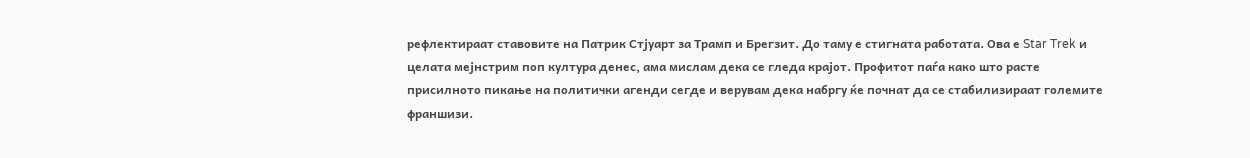рефлектираат ставовите на Патрик Стјуарт за Трамп и Брегзит. До таму е стигната работата. Ова е Star Trek и целата мејнстрим поп култура денес, ама мислам дека се гледа крајот. Профитот паѓа како што расте присилното пикање на политички агенди сегде и верувам дека набргу ќе почнат да се стабилизираат големите франшизи.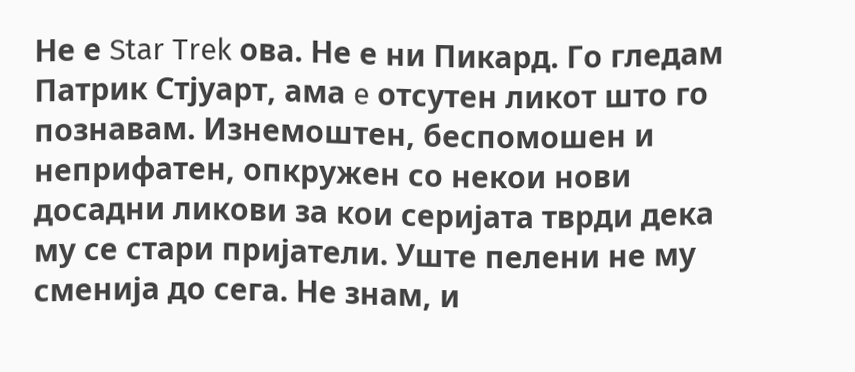Не е Star Trek ова. Не е ни Пикард. Го гледам Патрик Стјуарт, ама e отсутен ликот што го познавам. Изнемоштен, беспомошен и неприфатен, опкружен со некои нови досадни ликови за кои серијата тврди дека му се стари пријатели. Уште пелени не му сменија до сега. Не знам, и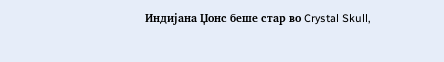Индијана Џонс беше стар во Crystal Skull,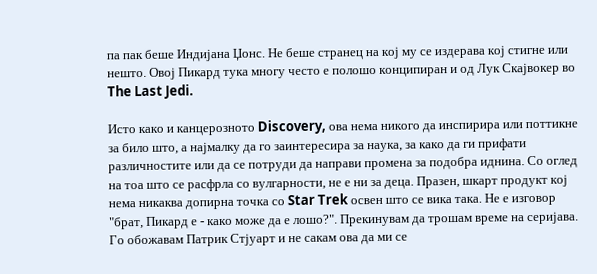па пак беше Индијана Џонс. Не беше странец на кој му се издерава кој стигне или нешто. Овој Пикард тука многу често е полошо конципиран и од Лук Скајвокер во The Last Jedi.

Исто како и канцерозното Discovery, ова нема никого да инспирира или поттикне за било што, а најмалку да го заинтересира за наука, за како да ги прифати различностите или да се потруди да направи промена за подобра иднина. Со оглед на тоа што се расфрла со вулгарности, не е ни за деца. Празен, шкарт продукт кој нема никаква допирна точка со Star Trek освен што се вика така. Не е изговор "брат, Пикард е - како може да е лошо?". Прекинувам да трошам време на серијава. Го обожавам Патрик Стјуарт и не сакам ова да ми се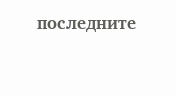последните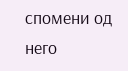спомени од него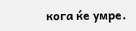кога ќе умре.